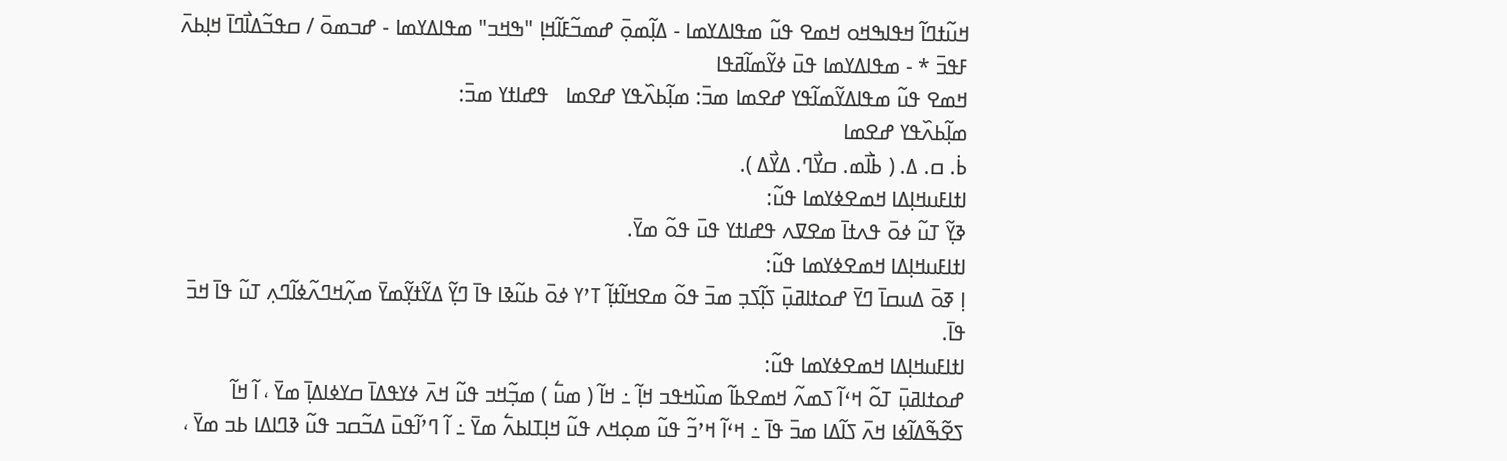ߞߎ߬ߙߣߊ߬ ߞߟߊߒߞߋ ߞߘߐ ߟߎ߬ ߘߟߊߡߌߘߊ - ߡߊ߲߬ߘߋ߲߫ ߝߘߏ߬ߓߊ߬ߞߊ߲ "ߒߞߏ" ߘߟߊߡߌߘߊ - ߝߏߘߋ߫ / ߛߟߏ߬ߡߊ߯ߣߊ߫ ߞߊ߲ߕߍ߫ ߓߟߏ߫ * - ߘߟߊߡߌߘߊ ߟߎ߫ ߦߌ߬ߘߊ߬ߥߟߊ
ߞߘߐ ߟߎ߬ ߘߟߊߡߌ߬ߘߊ߬ߟߌ ߝߐߘߊ ߘߏ߫: ߘߊ߲߬ߕߍ߰ߟߌ ߝߐߘߊ   ߟߝߊߙߌ ߘߏ߫:
ߘߊ߲߬ߕߍ߰ߟߌ ߝߐߘߊ
ߕ߭. ߛ. ߡ. ( ߕ߭ߊ߯ߘ. ߛߌ߯ߣ. ߡߌ߯ߡ ).
ߊߙߊߓߎߞߊ߲ߡߊ ߞߘߐߦߌߘߊ ߟߎ߬:
ߢߌ߲߬ ߠߎ߬ ߦߋ߫ ߟߍߙߊ߫ ߘߐߜߍ ߟߝߊߙߌ ߟߎ߫ ߟߋ߬ ߘߌ߫.
ߊߙߊߓߎߞߊ߲ߡߊ ߞߘߐߦߌߘߊ ߟߎ߬:
ߊ߲ ߧߋ߫ ߡߎߛߊ߫ ߣߌ߫ ߝߋߙߊߥߎ߲߫ ߖߊ߲߬ߖߏ߲ ߘߏ߫ ߟߋ߬ ߘߐߞߊ߬ߙߊ߲߬ ߠߴߌ ߦߋ߫ ߕߎ߬ߢߊ ߟߊ߫ ߣߌ߲߬ ߡߌ߬ߙߌ߲߬ߘߌ߫ ߘߍ߲߬ߞߣߍ߬ߦߊ߬ߣߍ߲ ߠߎ߬ ߟߊ߫ ߞߏ߫ ߟߊ߫.
ߊߙߊߓߎߞߊ߲ߡߊ ߞߘߐߦߌߘߊ ߟߎ߬:
ߝߋߙߊߥߎ߲߫ ߠߋ߬ ߞߵߊ߬ ߖߘߍ߬ ߞߘߐߕߊ߬ ߘߎ߰ߞߟߏ ߞߊ߲߬ ߸ ߞߊ߬ ( ߘߎ߱ ) ߘߏ߲߬ߞߏ ߟߎ߬ ߞߍ߫ ߦߌߟߡߊ߫ ߛߌߦߊߡߊ߲߫ ߘߌ߫ ، ߊ߬ ߞߊ߬ ߖߐ߬ߒ߬ߡߊ߬ߦߊ ߞߍ߫ ߖߊ߬ߡߊ ߘߏ߫ ߟߊ߫ ߸ ߞߵߊ߬ ߞߴߏ߬ ߟߎ߬ ߘߋ߲ߞߍ ߟߎ߬ ߞߊ߲ߠߊߕߍ߱ ߘߌ߫ ߸ ߊ߬ ߣߴߊ߬ߟߎ߫ ߡߏ߬ߛߏ ߟߎ߬ ߢߣߊߡߊ ߕߏ ߘߌ߫ ،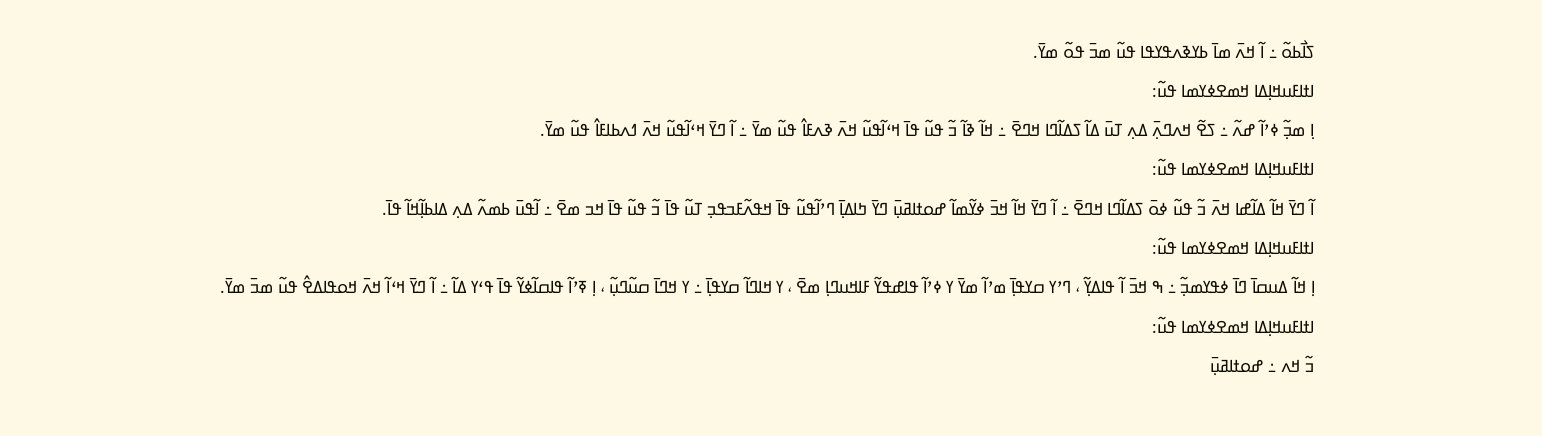ߖߊ߯ߕߋ߬ ߸ ߊ߬ ߞߍ߫ ߘߊ߫ ߕߌߢߍߟߌߟߊ ߟߎ߬ ߘߏ߫ ߟߋ߬ ߘߌ߫.
ߊߙߊߓߎߞߊ߲ߡߊ ߞߘߐߦߌߘߊ ߟߎ߬:
ߊ߲ ߘߏ߲߬ ߦߴߊ߬ ߝߍ߬ ߸ ߖߐ߬ ߞߍߣߍ߲߫ ߡߍ߲ ߠߎ߫ ߡߊ߬ ߖߡߊ߬ߣߊ ߞߣߐ߫ ߸ ߞߊ߬ ߢߊ߬ ߏ߬ ߟߎ߬ ߟߊ߫ ߞߵߊ߬ߟߎ߬ ߞߍ߫ ߢߍߓߊ߮ ߟߎ߬ ߘߌ߫ ߸ ߊ߬ ߣߌ߫ ߞߵߊ߬ߟߎ߬ ߞߍ߫ ߗߍߕߊߓߊ߮ ߟߎ߬ ߘߌ߫.
ߊߙߊߓߎߞߊ߲ߡߊ ߞߘߐߦߌߘߊ ߟߎ߬:
ߊ߬ ߣߌ߫ ߞߊ߬ ߡߊ߬ߝߊ ߞߍ߫ ߏ߬ ߟߎ߬ ߦߋ߫ ߖߡߊ߬ߣߊ ߞߣߐ߫ ߸ ߊ߬ ߣߌ߫ ߞߊ߬ ߞߏ߫ ߦߌ߬ߘߊ߬ ߝߋߙߊߥߎ߲߫ ߣߌ߫ ߤߊߡߊ߲߫ ߣߴߊ߬ߟߎ߬ ߟߊ߫ ߞߟߍ߬ߓߏߟߏ߲ ߠߎ߬ ߟߊ߫ ߏ߬ ߟߎ߬ ߟߊ߫ ߞߏ ߘߐ߫ ߸ ߊ߬ߟߎ߫ ߕߘߍ߬ ߡߍ߲ ߡߊߕߊ߲߬ߞߊ߬ ߟߊ߫.
ߊߙߊߓߎߞߊ߲ߡߊ ߞߘߐߦߌߘߊ ߟߎ߬:
ߊ߲ ߞߊ߬ ߡߎߛߊ߫ ߣߊ߫ ߦߟߌߘߏ߲߬ ߸ ߒ ߞߏ߫ ߊ߬ ߟߊߡߌ߲߬ ، ߣߴߌ ߛߌߟߊ߲߫ ߘߴߊ߬ ߘߌ߫ ߌ ߦߴߊ߬ ߟߊߝߟߌ߬ ߓߊߞߎߣߊ߲ ߘߐ߫ ، ߌ ߞߊߣߊ߬ ߛߌߟߊ߲߫ ߸ ߌ ߞߣߊ߫ ߛߎ߬ߣߎ߲߬ ، ߊ߲ ߧߴߊ߬ ߟߊߛߊ߬ߦߌ߬ ߟߊ߫ ߟߵߌ ߡߊ߬ ߸ ߊ߬ ߣߌ߫ ߞߵߊ߬ ߞߍ߫ ߞߋߟߊߡߐ߮ ߟߎ߬ ߘߏ߫ ߘߌ߫.
ߊߙߊߓߎߞߊ߲ߡߊ ߞߘߐߦߌߘߊ ߟߎ߬:
ߏ߬ ߞߍ ߸ ߝߋߙߊߥߎ߲߫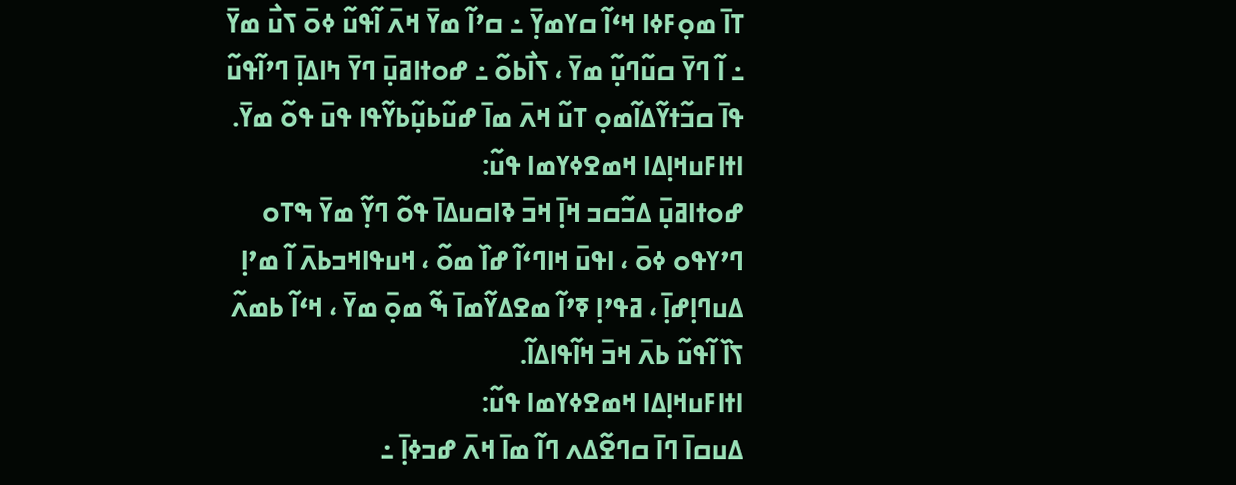ߠߊ߫ ߘߋ߲ߓߦߊ ߞߵߊ߬ ߛߌߘߌ߲߫ ߸ ߛߴߊ߬ ߘߌ߫ ߞߍ߫ ߊ߬ߟߎ߬ ߦߋ߫ ߖߎ߯ ߘߌ߫ ߸ ߊ߬ ߣߌ߫ ߛߎ߬ߣߎ߲߬ ߘߌ߫ ، ߖߊ߯ߕߋ߬ ߸ ߝߋߙߊߥߎ߲߫ ߣߌ߫ ߤߊߡߊ߲߫ ߣߴߊ߬ߟߎ߬ ߟߊ߫ ߛߏ߬ߙߌ߬ߡߊ߬ߘߋ߲ ߠߎ߬ ߞߍ߫ ߘߊ߫ ߝߎ߬ߕߎ߲߬ߕߌ߬ߟߊ ߟߎ߫ ߟߋ߬ ߘߌ߫.
ߊߙߊߓߎߞߊ߲ߡߊ ߞߘߐߦߌߘߊ ߟߎ߬:
ߝߋߙߊߥߎ߲߫ ߡߏ߬ߛߏ ߞߊ߲߫ ߞߏ߫ ߢߊߛߎߡߊ߫ ߟߋ߬ ߣߌ߲߬ ߘߌ߫ ߒߠߋ ߣߴߌߟߋ ߦߋ߫ ، ߊߟߎ߫ ߞߊߣߵߊ߬ ߝߊ߰ ߘߋ߬ ، ߞߎߟߊߞߏߕߍ߫ ߊ߬ ߘߴߊ߲ ߡߎߣߊ߲ߝߊ߲߫ ، ߥߟߴߊ߲ ߧߴߊ߬ ߘߐߡߌ߬ߘߊ߫ ߒ߬ ߘߋ߲߫ ߘߌ߫ ، ߞߵߊ߬ ߕߘߍ߬ ߖߊ߰ ߊ߬ߟߎ߬ ߕߍ߫ ߞߏ߫ ߞߊ߬ߟߊߡߊ߬.
ߊߙߊߓߎߞߊ߲ߡߊ ߞߘߐߦߌߘߊ ߟߎ߬:
ߡߎߛߊ߫ ߣߊ߫ ߛߣߐ߬ߡߍ ߣߊ߬ ߘߊ߫ ߞߍ߫ ߝߏߦߊ߲߫ ߸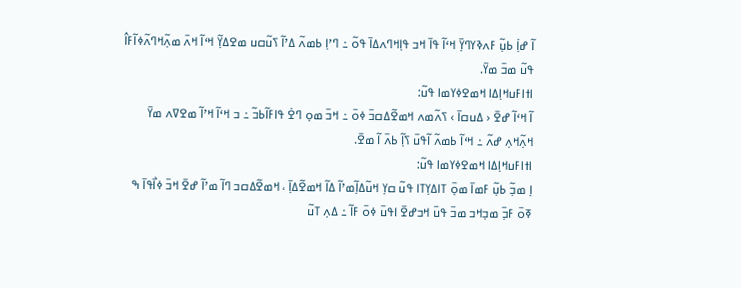ߊ߬ ߝߊ߲߭ ߕߎ߲߬ ߓߍߢߌߣߌ߲߫ ߞߵߊ߬ ߟߊ߫ ߞߏ ߟߊ߲ߞߣߍߡߊ߫ ߟߋ߬ ߸ ߣߴߊ߲ ߕߘߍ߬ ߡߴߊ߬ ߖߎ߬ߛߎ ߘߐߡߌ߲߬ ߞߵߊ߬ ߞߍ߫ ߘߍ߲߬ߞߣߍ߬ߦߊ߬ߓߊ߮ ߟߎ߬ ߘߏ߫ ߘߌ߫.
ߊߙߊߓߎߞߊ߲ߡߊ ߞߘߐߦߌߘߊ ߟߎ߬:
ߊ߬ ߞߵߊ߬ ߝߐ߫ ‹ ߡߎߛߊ߫ › ߖߍ߬ߘߍ ߞߘߐ߬ߡߛߏ߫ ߦߋ߫ ߸ ߞߏ߫ ߘߋ߲ ߣߐ߭ ߟߊߓߊ߬ߕߏ߬ ߸ ߏ ߞߵߊ߬ ߞߴߊ߬ ߘߐߜߍ ߘߌ߫ ߞߍ߲߬ߞߍ߲ ߝߍ߬ ߸ ߞߵߊ߬ ߕߘߍ߬ ߊ߬ߟߎ߫ ߖߊ߲߬ ߕߍ߫ ߊ߬ ߘߐ߫.
ߊߙߊߓߎߞߊ߲ߡߊ ߞߘߐߦߌߘߊ ߟߎ߬:
ߊ߲ ߘߏ߲߬ ߕߎ߲߬ ߓߘߊ߫ ߘߋ߲߫ ߠߊߡߌ߲ߠߊ ߟߎ߬ ߛߌ߲ ߞߎ߬ߡߊ߲߬ߘߴߊ߬ ߡߊ߬ ߞߘߐ߬ߡߊ߲߫ ، ߞߘߐ߬ߡߛߏ ߣߊ߬ ߘߴߊ߬ ߝߐ߫ ߞߏ߫ ߦߊ߯ߟߊ߫ ߒ ߧߋ߫ ߓߏ߲߫ ߘߏ߲ߞߏ ߘߏ߫ ߟߎ߫ ߞߏߝߐ߫ ߊߟߎ߫ ߦߋ߫ ߓߊ߬ ߸ ߡߍ߲ ߠߎ߬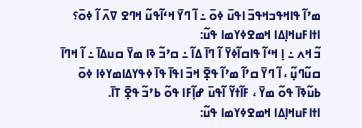ߘߴߊ߬ ߟߊߞߟߏߞߟߏ߫ ߊߟߎ߫ ߦߋ߫ ߸ ߊ߬ ߣߌ߫ ߞߵߊ߬ߟߎ߬ ߞߣߐ ߜߍ߫ ߊ߬ ߦߋ߫؟
ߊߙߊߓߎߞߊ߲ߡߊ ߞߘߐߦߌߘߊ ߟߎ߬:
ߏ߬ ߞߍ ߸ ߊ߲ ߞߵߊ߬ ߟߊߛߊ߬ߦߌ߫ ߊ߬ ߣߊ߫ ߡߊ߬ ߸ ߛߴߏ߬ ߢߊ ߘߌ߫ ߛߎߡߊ߫ ߸ ߊ߬ ߞߣߊ߫ ߛߎ߬ߣߎ߲߬ ، ߊ߬ ߣߌ߫ ߛߴߊ߬ ߘߴߊ߬ ߟߐ߲߫ ߞߏ߫ ߊߟߊ߫ ߟߊ߫ ߦߟߌߡߊߘߌߦߊ ߦߋ߫ ߕߎ߬ߢߊ߫ ߟߋ߬ ߘߌ߫ ، ߓߊ߬ߙߌ߬ ߊ߬ߟߎ߫ ߝߊ߲߬ߓߊ ߟߋ߬ ߕߴߏ߬ ߟߐ߲߫ ߠߊ߫.
ߊߙߊߓߎߞߊ߲ߡߊ ߞߘߐߦߌߘߊ ߟߎ߬: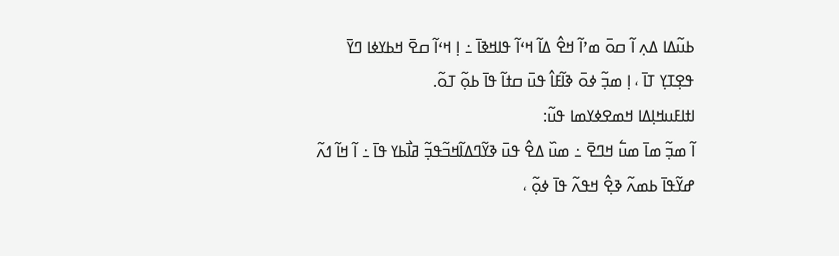ߕߎ߬ߡߊ ߡߍ߲ ߊ߬ ߛߋ߫ ߘߴߊ߬ ߞߐ߮ ߡߊ߬ ߞߵߊ߬ ߟߊߞߢߊ߫ ߸ ߊ߲ ߞߵߊ߬ ߛߐ߫ ߞߕߌߦߊ ߣߌ߫ ߟߐ߲ߠߌ߲ ߠߊ߫ ، ߊ߲ ߘߏ߲߬ ߦߋ߫ ߢߊ߬ߓߊ߮ ߟߎ߫ ߛߙߊ߬ ߟߊ߫ ߕߋ߲߬ ߠߋ߬.
ߊߙߊߓߎߞߊ߲ߡߊ ߞߘߐߦߌߘߊ ߟߎ߬:
ߊ߬ ߘߏ߲߬ ߘߊ߫ ߘߎ߱ ߞߣߐ߫ ߸ ߘߎ߰ ߡߐ߮ ߟߎ߫ ߢߌ߬ߣߡߊ߬ߞߏ߬ߟߏ߲߬ ߥߊ߯ߕߌ ߟߊ߫ ߸ ߊ߬ ߞߊ߬ ߗߍ߬ ߝߌ߬ߟߊ߫ ߕߘߍ߬ ߢߐ߲߮ ߞߟߍ߬ ߟߊ߫ ߦߋ߲߬ ،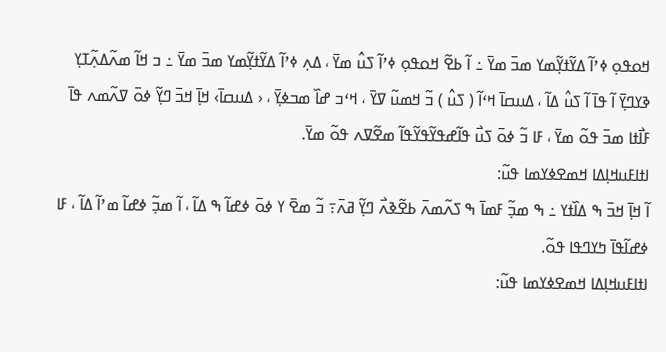ߞߋߟߋ߲ ߦߴߊ߬ ߡߌ߬ߙߌ߲߬ߘߌ ߘߏ߫ ߘߌ߫ ߸ ߊ߬ ߕߐ߬ ߞߋߟߋ߲ ߦߴߊ߬ ߖߎ߮ ߘߌ߫ ، ߡߍ߲ ߦߴߊ߬ ߡߌ߬ߙߌ߲߬ߘߌ ߘߏ߫ ߘߌ߫ ߸ ߏ ߞߊ߬ ߘߍ߬ߡߍ߲߬ߠߌ߲ ߢߌߣߌ߲߫ ߊ߬ ߟߊ߫ ߊ߬ ߖߎ߮ ߡߊ߬ ، ߡߎߛߊ߫ ߞߵߊ߬ ( ߖߎ߮ ) ߏ߬ ߞߘߎ߬ ߜߌ߫ ، ߞߵߏ ߝߊ߰ ߘߏߦߌ߲߫ ، ‹ ߡߎߛߊ߫› ߞߊ߲߫ ߞߏ߫ ߣߌ߲߬ ߦߋ߫ ߜߍ߬ߘߍ ߟߊ߫ ߓߊ߯ߙߊ ߘߏ߫ ߟߋ߬ ߘߌ߫ ، ߓߊ ߏ߬ ߦߋ߫ ߖߎ߯ ߟߊ߬ߝߟߌ߬ߟߌ߬ߟߊ߬ ߘߐ߬ߜߍ ߟߋ߬ ߘߌ߫.
ߊߙߊߓߎߞߊ߲ߡߊ ߞߘߐߦߌߘߊ ߟߎ߬:
ߊ߬ ߞߊ߲߫ ߞߏ߫ ߒ ߡߊ߰ߙߌ ߸ ߒ ߘߏ߲߬ ߓߘߊ߫ ߒ ߖߍ߬ߘߍ߫ ߕߐ߬ߢߍ߯ ߣߌ߲߬ ߥߍ߫߹ ߏ߬ ߘߐ߫ ߌ ߦߋ߫ ߦߝߊ߬ ߒ ߡߊ߬ ، ߊ߬ ߘߏ߲߬ ߦߝߊ߬ ߘߴߊ߬ ߡߊ߬ ، ߓߊ ߦߝߊ߬ߟߊ߫ ߤߌߣߟߊ ߟߋ߬.
ߊߙߊߓߎߞߊ߲ߡߊ ߞߘߐߦߌߘߊ ߟߎ߬: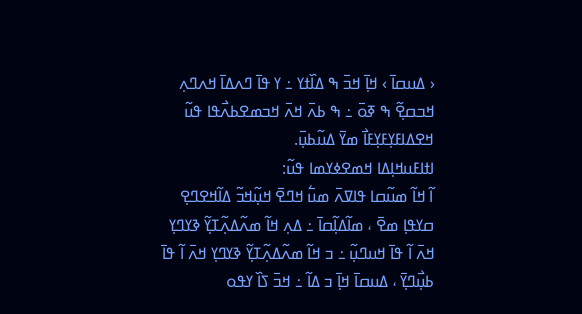‹ ߡߎߛߊ߫ › ߞߊ߲߫ ߞߏ߫ ߒ ߡߊ߰ߙߌ ߸ ߌ ߟߊ߫ ߣߍߡߊ߫ ߞߍߣߍ߲ ߞߏߛߐ߲߬ ߒ ߧߋ߫ ߸ ߒ ߕߍ߫ ߞߍ߫ ߞߏߘߐߕߍ߯ߟߊ ߟߎ߬ ߞߐߡߊߓߌ߲ߓߌ߲ߓߊ߯ ߘߌ߫ ߡߎ߬ߕߎ߲߫.
ߊߙߊߓߎߞߊ߲ߡߊ ߞߘߐߦߌߘߊ ߟߎ߬:
ߊ߬ ߞߊ߬ ߘߎ߬ߛߊ ߟߊߜߍ߫ ߘߎ߱ ߞߣߐ߫ ߞߎ߲߬ߞߏ߬ ߡߊ߬ߞߐߣߐ߲ ߛߌߟߊ߲ ߘߐ߫ ، ߘߊ߬ߡߊ߲߬ߛߊ߫ ߸ ߡߍ߲ ߞߊ߬ ߘߍ߬ߡߍ߲߬ߠߌ߲߬ ߢߌߣߌ߲ ߞߍ߫ ߊ߬ ߟߊ߫ ߞߎߣߎ߲߬ ߸ ߏ ߞߊ߬ ߘߍ߬ߡߍ߲߬ߠߌ߲߬ ߢߌߣߌ߲ ߞߍ߫ ߊ߬ ߟߊ߫ ߕߎ߲߯ߣߌ߲߫ ، ߡߎߛߊ߫ ߞߊ߲߫ ߏ ߡߊ߬ ߸ ߞߏ߫ ߖߊ߰ ߌߟߋ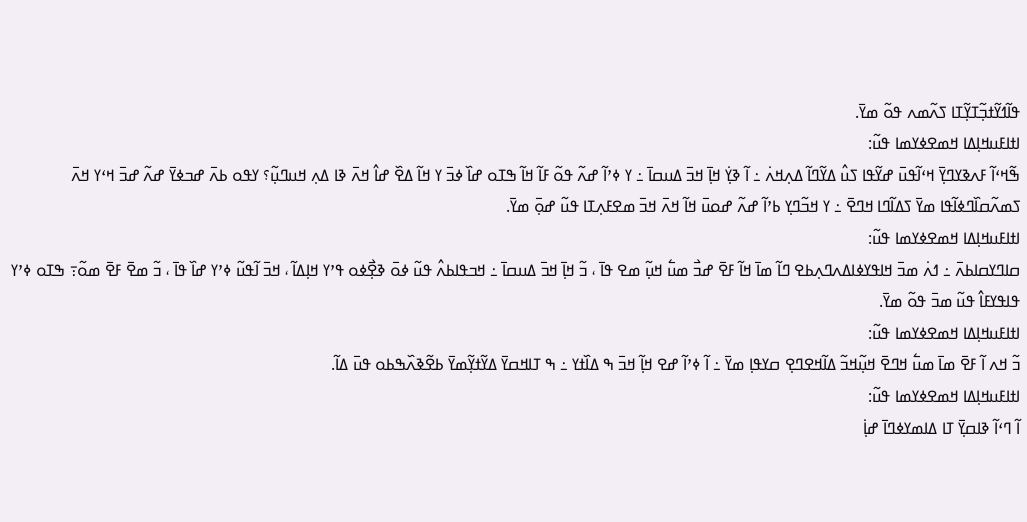ߟߊ߬ߗߌ߬ߙߏ߲߬ߠߌ߲߬ߠߊ ߖߍ߬ߘߍ ߟߋ߬ ߘߌ߫.
ߊߙߊߓߎߞߊ߲ߡߊ ߞߘߐߦߌߘߊ ߟߎ߬:
ߒ߬ߞߵߊ߬ ߓߍߢߌߣߌ߲߫ ߞߵߊ߬ߟߎ߫ ߝߌ߬ߟߊ ߖߎ߮ ߡߌ߬ߣߊ߬ ߡߍ߲ߞߍ߭ ߸ ߊ߬ ߢߌ߲߭ ߞߊ߲߫ ߞߏ߫ ߡߎߛߊ߫ ߸ ߌ ߦߴߊ߬ ߝߍ߬ ߟߋ߬ ߓߊ߬ ߞߊ߬ ߒߠߋ ߝߊ߰ ߦߏ߫ ߌ ߞߊ߬ ߡߐ߰ ߝߊ߮ ߞߍ߫ ߢߊ ߡߍ߲ ߞߎߣߎ߲߬؟ ߌߟߋ ߕߍ߫ ߝߏߦߌ߫ ߝߍ߬ ߝߏ߫ ߞߵߌ ߞߍ߫ ߖߘߍ߬ߛߊ߰ߣߦߊ߬ߟߊ ߘߌ߫ ߖߡߊ߬ߣߊ ߞߣߐ߫ ߸ ߌ ߞߏ߬ߣߌ߲ ߕߴߊ߬ ߝߍ߬ ߝߋߎ߫ ߞߊ߬ ߞߍ߫ ߞߏ߫ ߘߐߓߍ߲ߠߊ ߟߎ߬ ߝߋ߲߫ ߘߌ߫.
ߊߙߊߓߎߞߊ߲ߡߊ ߞߘߐߦߌߘߊ ߟߎ߬:
ߛߊߣߌߛߊߕߍ߫ ߸ ߗߍ߭ ߘߏ߫ ߞߊߟߌߦߊߡߍߣߍ߲ߕߐ ߣߊ߬ ߘߊ߫ ߞߊ߬ ߓߐ߫ ߝߏ߯ ߘߎ߱ ߞߎ߲߬ ߘߐ ߟߊ߫ ، ߏ߬ ߞߊ߲߫ ߞߏ߫ ߡߎߛߊ߫ ߸ ߞߏߟߊߕߍ߮ ߟߎ߬ ߦߋ߫ ߢߐ߲߯ߦߋ ߟߴߌ ߞߊ߲ߡߊ߬ ، ߞߏ߫ ߊ߬ߟߎ߬ ߦߴߌ ߝߊ߰ ߟߊ߫ ، ߏ߬ ߘߐ߫ ߓߐ߫ ߘߋ߬߹ ߒߠߋ ߦߴߌ ߟߊߟߌߓߊ߮ ߟߎ߬ ߘߏ߫ ߟߋ߬ ߘߌ߫.
ߊߙߊߓߎߞߊ߲ߡߊ ߞߘߐߦߌߘߊ ߟߎ߬:
ߏ߬ ߞߍ ߊ߬ ߓߐ߫ ߘߊ߫ ߘߎ߱ ߞߣߐ߫ ߞߎ߲߬ߞߏ߬ ߡߊ߬ߞߐߣߐ߲ ߛߌߟߊ߲ ߘߌ߫ ߸ ߊ߬ ߦߴߊ߬ ߝߐ ߞߊ߲߬ ߞߏ߫ ߒ ߡߊ߰ߙߌ ߸ ߒ ߠߊߞߛߌ߫ ߡߌ߬ߙߌ߲߬ߘߌ߫ ߕߐ߬ߢߍ߰ߒߕߋ ߟߎ߫ ߡߊ߬.
ߊߙߊߓߎߞߊ߲ߡߊ ߞߘߐߦߌߘߊ ߟߎ߬:
ߊ߬ ߣߵߊ߬ ߢߊߛߌ߲߫ ߠߊ ߡߊߘߌߦߣߊ߫ ߝߊ߲߭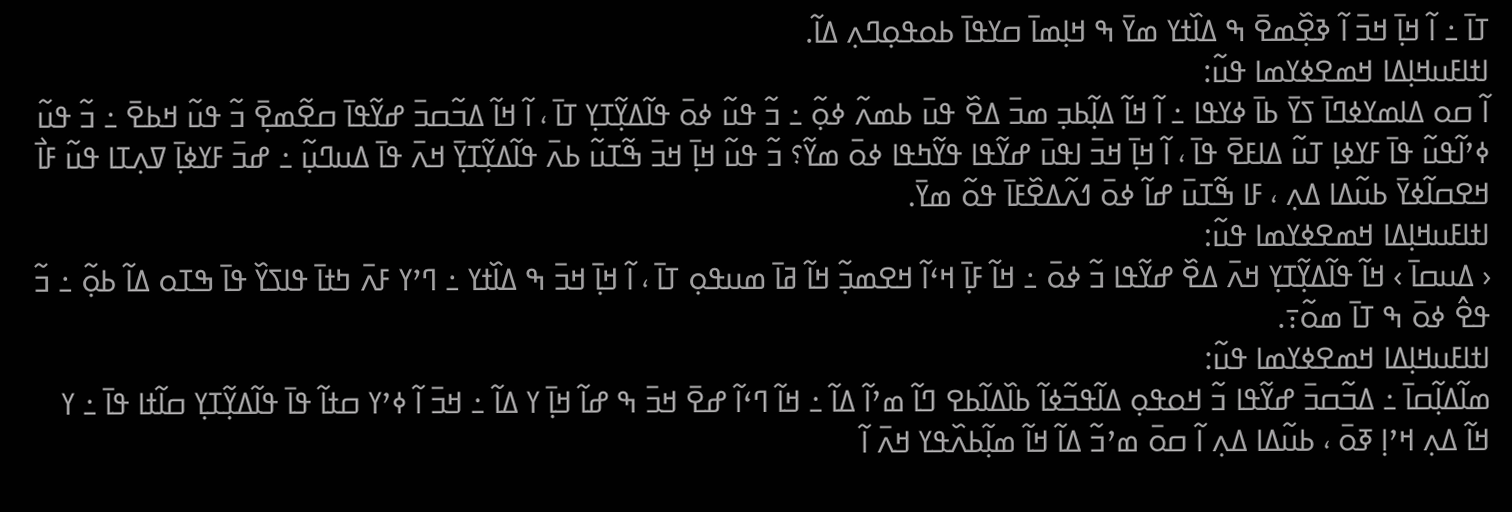ߠߊ߫ ߸ ߊ߬ ߞߊ߲߫ ߞߏ߫ ߊ߬ ߢߐ߲߰ߘߐ߫ ߒ ߡߊ߰ߙߌ ߘߌ߫ ߒ ߞߊ߲ߘߊ߫ ߛߌߟߊ߫ ߕߋߟߋ߲ߣߍ߲ ߡߊ߬.
ߊߙߊߓߎߞߊ߲ߡߊ ߞߘߐߦߌߘߊ ߟߎ߬:
ߊ߬ ߛߋ ߡߊߘߌߦߣߊ߫ ߖߌ߫ ߕߊ߫ ߦߌߟߊ ߸ ߊ߬ ߞߊ߬ ߡߊ߲߬ߕߏ߲ ߘߏ߫ ߡߐ߰ ߟߎ߫ ߕߘߍ߬ ߦߋ߲߬ ߸ ߏ߬ ߟߎ߬ ߦߋ߫ ߟߊ߬ߡߌ߲߬ߠߌ߲ ߠߊ߫ ، ߊ߬ ߞߊ߬ ߡߏ߬ߛߏ߫ ߝߌ߬ߟߊ߫ ߛߐ߬ߘߐ߲߫ ߏ߬ ߟߎ߬ ߞߕߐ߫ ߸ ߏ߬ ߟߎ߬ ߦߴߊ߬ߟߎ߬ ߟߊ߫ ߓߌߦߊ߲ ߠߎ߬ ߡߊߓߐ߫ ߟߊ߫ ، ߊ߬ ߞߊ߲߫ ߞߏ߫ ߊߟߎ߫ ߝߌ߬ߟߊ ߟߌ߬ߤߟߊ ߦߋ߫ ߘߌ߬؟ ߏ߬ ߟߎ߬ ߞߊ߲߫ ߞߏ߫ ߒ߬ߠߎ߬ ߕߍ߫ ߟߊ߬ߡߌ߲߬ߠߌ߲߫ ߞߍ߫ ߟߊ߫ ߡߎߣߎ߲߬ ߸ ߝߏ߫ ߓߌߦߊ߲߫ ߜߍ߲ߠߊ ߟߎ߬ ߓߊ߯ ߞߐߛߊ߬ߦߌ߫ ߕߎ߬ߡߊ ߡߍ߲ ، ߓߊ ߒ߬ߠߎ߫ ߝߊ߬ ߦߋ߫ ߗߍ߬ߡߐ߰ߓߊ߫ ߟߋ߬ ߘߌ߫.
ߊߙߊߓߎߞߊ߲ߡߊ ߞߘߐߦߌߘߊ ߟߎ߬:
‹ ߡߎߛߊ߫ › ߞߊ߬ ߟߊ߬ߡߌ߲߬ߠߌ߲ ߞߍ߫ ߡߐ߰ ߝߌ߬ߟߊ ߏ߬ ߦߋ߫ ߸ ߞߊ߬ ߓߊ߲߫ ߞߵߊ߬ ߞߐߘߏ߲߬ ߞߊ߬ ߥߊ߫ ߘߎߟߋ߲ ߠߊ߫ ، ߊ߬ ߞߊ߲߫ ߞߏ߫ ߒ ߡߊ߰ߙߌ ߸ ߣߴߌ ߓߍ߫ ߤߙߊ߫ ߟߊߖߌ߰ ߟߊ߫ ߒߠߋ ߡߊ߬ ߕߋ߲߬ ߸ ߏ߬ ߟߐ߮ ߦߋ߫ ߒ ߠߊ߫ ߘߋ߬߹.
ߊߙߊߓߎߞߊ߲ߡߊ ߞߘߐߦߌߘߊ ߟߎ߬:
ߘߊ߬ߡߊ߲߬ߛߊ߫ ߸ ߡߏ߬ߛߏ߫ ߝߌ߬ߟߊ ߏ߬ ߞߋߟߋ߲ ߡߊ߬ߟߏ߬ߦߊ߬ ߕߊ߰ߡߊ߬ߕߐ ߣߊ߬ ߘߴߊ߬ ߡߊ߬ ߸ ߞߊ߬ ߣߵߊ߬ ߝߐ߫ ߞߏ߫ ߒ ߝߊ߬ ߞߊ߲߫ ߌ ߡߊ߬ ߸ ߞߏ߫ ߊ߬ ߦߴߌ ߛߙߊ߬ ߟߊ߫ ߟߊ߬ߡߌ߲߬ߠߌ߲ ߛߊ߬ߙߊ ߟߊ߫ ߸ ߌ ߞߊ߬ ߡߍ߲ ߞߴߊ߲ ߧߋ߫ ، ߕߎ߬ߡߊ ߡߍ߲ ߊ߬ ߛߋ߫ ߘߴߏ߬ ߡߊ߬ ߞߊ߬ ߘߊ߲߬ߕߍ߰ߟߌ ߞߍ߫ ߊ߬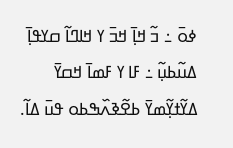ߦߋ߫ ߸ ߏ߬ ߞߊ߲߫ ߞߏ߫ ߌ ߞߊߣߊ߬ ߛߌߟߊ߲߫ ߡߎ߬ߕߎ߲߬ ߸ ߓߊ ߌ ߓߘߊ߫ ߞߛߌ߫ ߡߌ߬ߙߌ߲߬ߘߌ߫ ߕߐ߬ߢߍ߰ߒߕߋ ߟߎ߫ ߡߊ߬.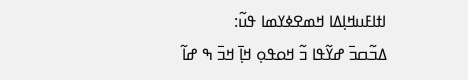ߊߙߊߓߎߞߊ߲ߡߊ ߞߘߐߦߌߘߊ ߟߎ߬:
ߡߏ߬ߛߏ߫ ߝߌ߬ߟߊ ߏ߬ ߞߋߟߋ߲ ߞߊ߲߫ ߞߏ߫ ߒ ߝߊ߬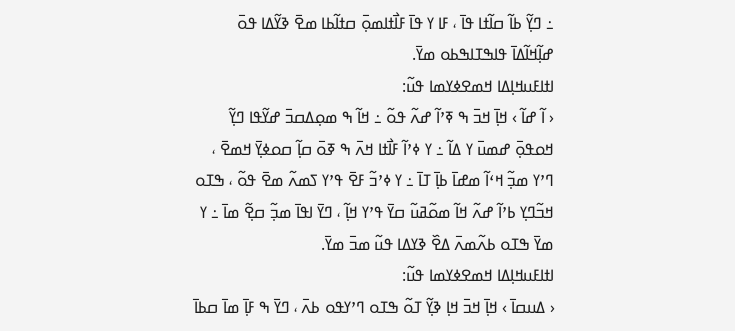߸ ߣߌ߲߬ ߕߊ߬ ߛߊ߬ߙߊ ߟߊ߫ ، ߓߊ ߌ ߟߊ߫ ߓߊ߯ߙߊߘߋ߲߫ ߛߙߊ߬ߕߊ ߘߐ߫ ߢߌ߬ߡߊ ߟߋ߫ ߝߊ߲߬ߞߊ߬ߡߊ߫ ߟߊߒߠߊߒߕߋ ߘߌ߫.
ߊߙߊߓߎߞߊ߲ߡߊ ߞߘߐߦߌߘߊ ߟߎ߬:
‹ ߊ߬ ߝߊ߬ › ߞߊ߲߫ ߞߏ߫ ߒ ߧߴߊ߬ ߝߍ߬ ߟߋ߬ ߸ ߞߊ߬ ߒ ߘߋ߲ߡߛߏ߫ ߝߌ߬ߟߊ ߣߌ߲߬ ߞߋߟߋ߲߫ ߝߘߎ߫ ߌ ߡߊ߬ ߸ ߌ ߦߴߊ߬ ߓߊ߯ߙߊ ߞߍ߫ ߒ ߧߋ߫ ߛߊ߲߬ ߛߋߦߌ߲߫ ߞߘߐ߫ ، ߣߴߌ ߘߏ߲߬ ߞߵߊ߬ ߘߝߊ߫ ߕߊ߲߫ ߠߊ߫ ߸ ߌ ߦߴߏ߬ ߓߐ߫ ߟߴߌ ߖߘߍ߬ ߘߐ߫ ߟߋ߬ ، ߒߠߋ ߞߏ߬ߣߌ߲ ߕߴߊ߬ ߝߍ߬ ߞߊ߬ ߘߋ߬ߥߎ߬ ߛߌ߫ ߟߴߌ ߞߊ߲߬ ، ߣߌ߫ ߊߟߊ߫ ߘߏ߲߬ ߛߐ߲߬ ߘߊ߫ ߸ ߌ ߘߌ߫ ߒߠߋ ߕߍ߬ߘߍ߫ ߡߐ߰ ߢߌߡߊ ߟߎ߬ ߘߏ߫ ߘߌ߫.
ߊߙߊߓߎߞߊ߲ߡߊ ߞߘߐߦߌߘߊ ߟߎ߬:
‹ ߡߎߛߊ߫ › ߞߊ߲߫ ߞߏ߫ ߞߊ߲ ߢߌ߲߬ ߠߋ߬ ߒߠߋ ߣߴߌߟߋ ߕߍ߫ ، ߣߌ߫ ߒ ߓߊ߲߫ ߘߊ߫ ߛߕߊ߫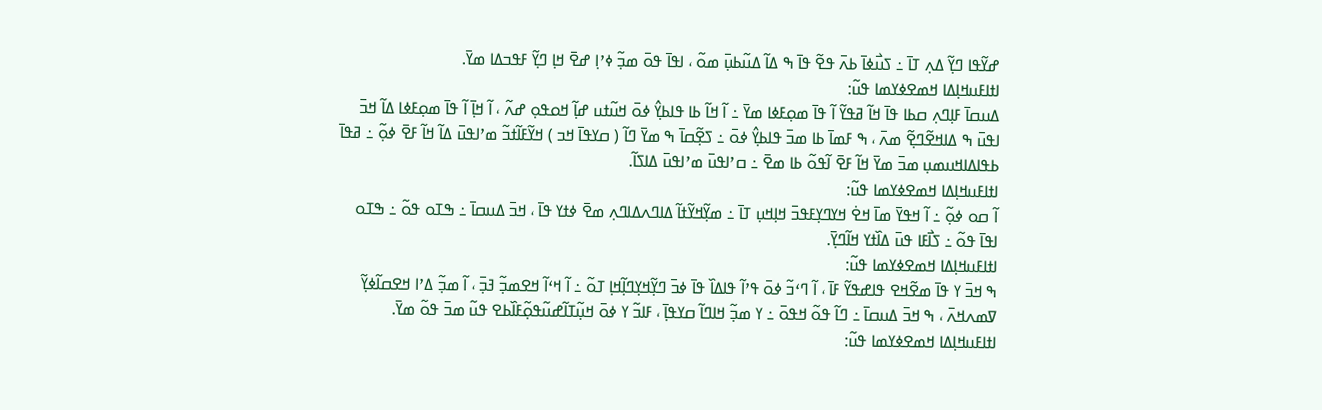ߝߌ߬ߟߊ ߣߌ߲߬ ߡߍ߲ ߠߊ߫ ߸ ߖߎ߯ߦߊ߫ ߕߍ߫ ߟߐ߬ ߟߊ߫ ߒ ߡߊ߬ ߡߎ߬ߕߎ߲߫ ߘߋ߬ ، ߊߟߊ߫ ߟߋ߫ ߘߏ߲߬ ߦߴߊ߲ ߝߐ߫ ߞߊ߲ ߣߌ߲߬ ߓߟߏߡߊ ߘߌ߫.
ߊߙߊߓߎߞߊ߲ߡߊ ߞߘߐߦߌߘߊ ߟߎ߬:
ߡߎߛߊ߫ ߓߊ߲ߣߍ߲ ߛߕߊ ߟߊ߫ ߞߊ߬ ߥߟߌ߬ ߊ߬ ߟߊ߫ ߘߋ߲ߓߦߊ ߘߌ߫ ߸ ߊ߬ ߞߊ߬ ߕߊ ߟߊߕߌ߲߮ ߦߋ߫ ߞߎ߬ߙߎ ߝߊ߲߬ ߞߋߟߋ߲ ߝߍ߬ ، ߊ߬ ߞߊ߲߫ ߊ߬ ߟߊ߫ ߘߋ߲ߓߦߊ ߡߊ߬ ߞߏ߫ ߊߟߎ߫ ߒ ߡߊߞߐ߬ߣߐ߲߬ ߘߍ߫ ، ߒ ߓߘߊ߫ ߕߊ ߘߏ߫ ߟߊߕߌ߲߮ ߦߋ߫ ߸ ߖߐ߲߬ߛߊ߫ ߒ ߘߌ߫ ߣߊ߬ ( ߛߌߟߊ߫ ߞߏ ) ߞߌ߬ߓߊ߬ߙߏ߬ ߘߴߊߟߎ߫ ߡߊ߬ ߞߊ߬ ߓߐ߫ ߦߋ߲߬ ߸ ߥߟߊ߫ ߕߟߊߡߊߞߎߘߎ߲ ߘߏ߫ ߘߌ߫ ߞߊ߬ ߓߐ߫ ߊ߬ߟߋ߬ ߕߊ ߘߐ߫ ߸ ߛߴߊߟߎ߫ ߘߴߊߟߎ߫ ߡߊߖߊ߬.
ߊߙߊߓߎߞߊ߲ߡߊ ߞߘߐߦߌߘߊ ߟߎ߬:
ߊ߬ ߛߋ ߦߋ߲߬ ߸ ߊ߬ ߞߟߌ߫ ߘߊ߫ ߞߐ߭ ߞߌߣߌ߲ߓߟߏ߫ ߞߊ߲ߞߎ߲ ߠߊ߫ ߸ ߘߌ߲߬ߞߌ߬ߙߊ߬ ߡߊߣߍߡߊߣߍ߲ ߘߐ߫ ߦߙߌ ߟߊ߫ ، ߞߏ߫ ߡߎߛߊ߫ ߸ ߒߠߋ ߟߋ߬ ߸ ߒߠߋ ߊߟߊ߫ ߟߋ߬ ߸ ߖߊ߯ߓߊ ߟߎ߫ ߡߊ߰ߙߌ ߞߊ߬ߣߌ߲߫.
ߊߙߊߓߎߞߊ߲ߡߊ ߞߘߐߦߌߘߊ ߟߎ߬:
ߒ ߞߏ߫ ߌ ߟߊ߫ ߘߐ߬ߞߐ ߟߊߝߟߌ߬ ߓߊ߫ ، ߊ߬ ߣߵߏ߬ ߦߋ߫ ߟߴߊ߬ ߟߊߡߊ߰ ߟߊ߫ ߦߏ߫ ߣߌ߲߬ߞߌ߲ߣߊ߲߬ߞߊ߲ ߠߋ߬ ߸ ߊ߬ ߞߵߊ߬ ߞߐߘߏ߲߬ ߔߏ߲߫ ، ߊ߬ ߘߏ߲߬ ߡߴߊ ߞߐߛߊ߬ߦߌ߲߬ ߜߘߍߞߍ߫ ، ߒ ߞߏ߫ ߡߎߛߊ߫ ߸ ߣߊ߬ ߟߋ߬ ߞߟߋ߫ ߸ ߌ ߘߏ߲߬ ߞߊߣߊ߬ ߛߌߟߊ߲߫ ، ߓߊߏ߬ ߌ ߦߋ߫ ߞߎ߲߬ߠߊ߬ߝߎ߬ߟߋ߲߬ߓߊ߰ߕߐ ߟߎ߬ ߘߏ߫ ߟߋ߬ ߘߌ߫.
ߊߙߊߓߎߞߊ߲ߡߊ ߞߘߐߦߌߘߊ ߟߎ߬: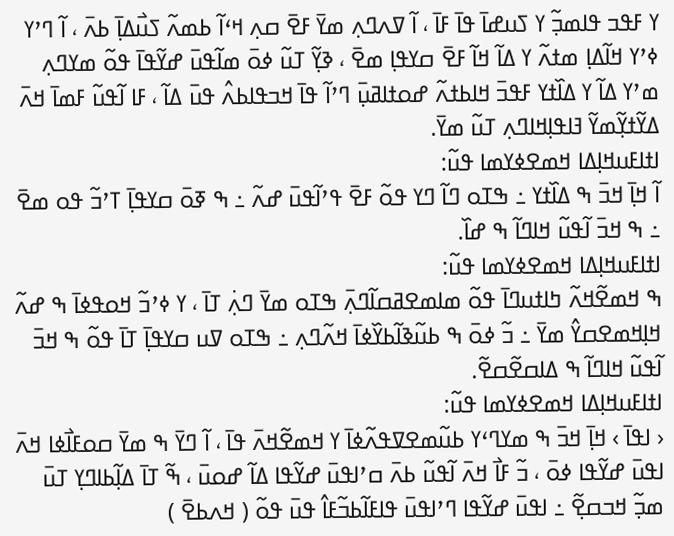ߌ ߓߟߏ ߟߊߘߏ߲߬ ߌ ߖߎߝߊ߫ ߟߊ߫ ߓߊ߫ ، ߊ߬ ߜߍߣߍ߲ ߘߌ߫ ߓߐ߫ ߛߍ߲ ߞߵߊ߬ ߕߘߍ߬ ߖߎ߯ߡߊ߲߫ ߕߍ߫ ، ߊ߬ ߣߴߌ ߦߴߌ ߞߊ߬ߡߊ߲ ߘߙߍ߬ ߌ ߡߊ߬ ߞߊ߬ ߓߐ߫ ߛߌߟߊ߲ ߘߐ߫ ، ߢߌ߲߬ ߠߎ߬ ߦߋ߫ ߘߊ߬ߟߎ߫ ߝߌ߬ߟߊ߫ ߟߋ߬ ߘߌߣߍ߲ ߘߴߌ ߡߊ߬ ߌ ߡߊ߰ߙߌ ߓߟߏ߫ ߞߊߕߙߍ߬ ߝߋߙߊߥߎ߲߫ ߣߴߊ߬ ߟߊ߫ ߞߏߟߊߕߍ߮ ߟߎ߫ ߡߊ߬ ، ߓߊ ߊ߬ߟߎ߬ ߓߘߊ߫ ߞߍ߫ ߡߌ߬ߙߌ߲߬ߘߌ߬ ߔߊߟߊ߲ߞߊߣߍ߲ ߠߎ߬ ߘߌ߫.
ߊߙߊߓߎߞߊ߲ߡߊ ߞߘߐߦߌߘߊ ߟߎ߬:
ߊ߬ ߞߊ߲߫ ߞߏ߫ ߒ ߡߊ߰ߙߌ ߸ ߒߠߋ ߣߊ߬ ߣߌ ߟߋ߬ ߓߐ߫ ߟߴߊ߬ߟߎ߫ ߝߍ߬ ߸ ߒ ߧߋ߫ ߛߌߟߊ߲߫ ߠߴߏ߬ ߟߋ ߘߐ߫ ߸ ߒ ߞߏ߫ ߊ߬ߟߎ߬ ߞߊߣߊ߬ ߒ ߝߊ߰.
ߊߙߊߓߎߞߊ߲ߡߊ ߞߘߐߦߌߘߊ ߟߎ߬:
ߒ ߞߘߐ߬ߞߍ߬ ߤߊߙߎߣߊ߫ ߟߋ߬ ߘߊߘߐߥߛߊ߬ߣߍ߲߫ ߒߠߋ ߘߌ߫ ߣߍ߲߭ ߠߊ߫ ، ߌ ߦߴߏ߬ ߞߋߟߦߊ߫ ߒ ߝߍ߬ ߞߊ߲ߞߘߐߛߌ߮ ߘߌ߫ ߸ ߏ߬ ߦߋ߫ ߒ ߕߎ߬ߢߊ߬ߕߌ߰ߦߊ߫ ߞߍ߬ߣߍ߲ ߸ ߒߠߋ ߜߎ ߛߌߟߊ߲߫ ߠߊ߫ ߟߋ߬ ߒ ߞߏ߫ ߊ߬ߟߎ߬ ߞߊߣߊ߬ ߒ ߡߊߛߐ߬ߛߐ߬.
ߊߙߊߓߎߞߊ߲ߡߊ ߞߘߐߦߌߘߊ ߟߎ߬:
‹ ߊߟߊ߫ › ߞߊ߲߫ ߞߏ߫ ߒ ߘߌߣߵߌ ߕߎ߬ߘߐߜߟߍ߬ߦߊ߫ ߌ ߞߘߐ߬ߞߍ߫ ߟߊ߫ ، ߊ߬ ߣߌ߫ ߒ ߘߌ߫ ߛߋߓߊ߯ߦߊ ߞߍ߫ ߊߟߎ߫ ߝߌ߬ߟߊ ߦߋ߫ ، ߏ߬ ߓߊ߯ ߞߍ߫ ߊ߬ߟߎ߬ ߕߍ߫ ߛߴߊߟߎ߫ ߝߌ߬ߟߊ ߡߊ߬ ߝߋߎ߫ ، ߒ߬ ߠߊ߫ ߡߊ߲߬ߕߊߣߌ߲ ߠߎ߫ ߘߏ߲߬ ߞߏߛߐ߲߬ ߸ ߊߟߎ߫ ߝߌ߬ߟߊ ߣߴߊߟߎ߫ ߟߊߓߊ߬ߕߏ߬ߓߊ߮ ߟߎ߫ ߟߋ߬ ( ߞߍߕߐ߫ )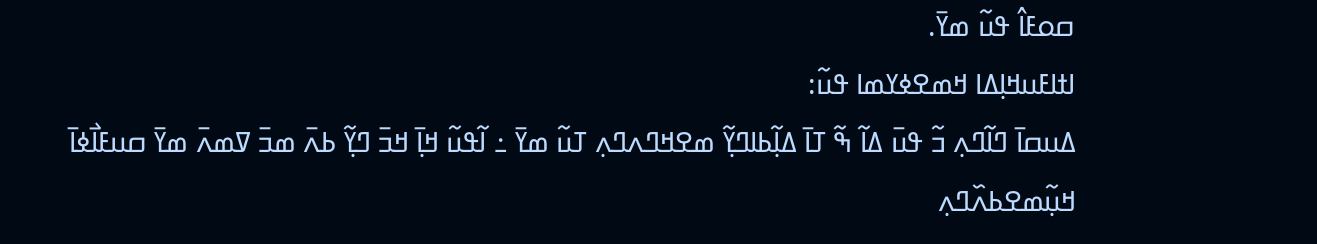ߛߋߓߊ߮ ߟߎ߬ ߘߌ߫.
ߊߙߊߓߎߞߊ߲ߡߊ ߞߘߐߦߌߘߊ ߟߎ߬:
ߡߎߛߊ߫ ߣߊ߬ߣߍ߲ ߏ߬ ߟߎ߫ ߡߊ߬ ߒ߬ ߠߊ߫ ߡߊ߲߬ߕߊߣߌ߲߬ ߘߐߞߣߍߣߍ߲ ߠߎ߬ ߘߌ߫ ߸ ߊ߬ߟߎ߬ ߞߊ߲߫ ߞߏ߫ ߣߌ߲߬ ߕߍ߫ ߘߏ߫ ߜߘߍ߫ ߘߌ߫ ߛߎߓߊ߯ߦߊ߫ ߞߎ߲߬ߘߐߕߍ߰ߣߍ߲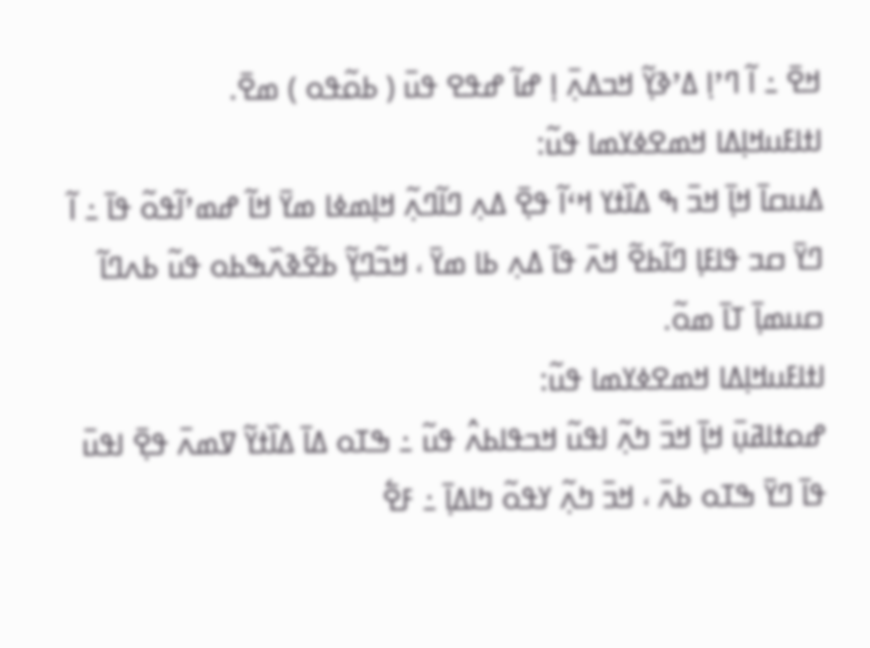ߞߐ߫ ߸ ߊ߬ ߣߴߊ߲ ߡߴߢߌ߲߬ ߞߏߡߍ߲߫ ߊ߲ ߝߊ߬ ߝߟߐ ߟߎ߫ ( ߕߋ߬ߟߋ ) ߘߐ߫.
ߊߙߊߓߎߞߊ߲ߡߊ ߞߘߐߦߌߘߊ ߟߎ߬:
ߡߎߛߊ߫ ߞߊ߲߫ ߞߏ߫ ߒ ߡߊ߰ߙߌ ߞߵߊ߬ ߟߐ߲߫ ߡߍ߲ ߣߊ߬ߣߍ߲߬ ߞߊ߲ߘߦߊ ߘߌ߫ ߞߊ߬ ߝߘߴߊ߬ߟߋ߬ ߟߊ߫ ߸ ߊ߬ ߣߌ߫ ߛߏ ߟߊߓߊ߲ ߣߊ߬ߕߐ߬ ߞߍ߫ ߟߊ߫ ߡߍ߲ ߕߊ ߘߌ߫ ، ߞߏ߬ߣߌ߲߬ ߕߐ߬ߢߍ߰ߒߕߋ ߟߎ߬ ߕߍߣߊ߬ ߛߎߘߊ߲߫ ߠߊ߫ ߘߋ߬.
ߊߙߊߓߎߞߊ߲ߡߊ ߞߘߐߦߌߘߊ ߟߎ߬:
ߝߋߙߊߥߎ߲߫ ߞߊ߲߫ ߞߏ߫ ߤߍ߲߬ ߊߟߎ߬ ߞߏߟߊߕߍ߮ ߟߎ߬ ߸ ߒߠߋ ߡߊ߫ ߡߊ߰ߙߌ߬ ߜߘߍ߫ ߟߐ߲߫ ߊߟߎ߫ ߟߊ߫ ߣߌ߫ ߒߠߋ ߕߍ߫ ، ߞߏ߫ ߤߍ߲߬ ߌߟߋ߬ ߤߊߡߊ߲߫ ߸ ߓߐ߱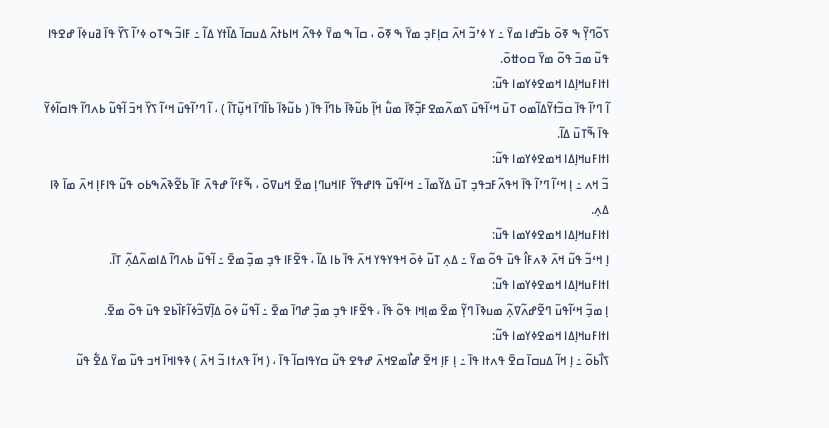ߖߋ߬ߣߌ߲߬ ߒ ߧߋ߫ ߕߏ߬ߝߊ ߘߌ߫ ߸ ߌ ߦߴߏ߬ ߞߍ߫ ߛߊ߲ߓߏ߲ ߘߌ߫ ߒ ߧߋ߫ ، ߛߊ߫ ߒ ߘߌ߫ ߦߟߍ߬ ߞߊߕߙߍ߬ ߡߎߛߊ߫ ߡߊ߰ߙߌ ߡߊ߬ ߸ ߓߊߏ߬ ߒߠߋ ߦߴߊ߬ ߖߌ߰ ߟߊ߫ ߥߎߦߊ߫ ߝߐߟߊ ߟߎ߬ ߘߏ߫ ߟߋ߬ ߘߌ߫ ߛߋߚߋ߫.
ߊߙߊߓߎߞߊ߲ߡߊ ߞߘߐߦߌߘߊ ߟߎ߬:
ߊ߬ ߣߴߊ߬ ߟߊ߫ ߛߏ߬ߙߌ߬ߡߊ߬ߘߋ ߠߎ߫ ߞߵߊ߬ߟߎ߫ ߖߘߍ߬ߘߐߓߏ߲߬ߧߊ߫ ߘߎ߱ ߞߊ߲߬ ߕߎ߬ߢߊ߫ ߕߣߊ߬ ߟߊ߫ ( ߕߎ߬ߢߊ߫ ߕߊ߬ߣߊ߫ ߞߎ߲߬ߠߊ߬ ) ، ߊ߬ ߣߴߊ߬ߟߎ߫ ߞߵߊ߬ ߖߌ߰ ߞߏ߫ ߊ߬ߟߎ߬ ߕߍߣߊ߬ ߟߊߛߊ߬ߦߌ߬ ߟߊ߫ ߒ߬ߠߎ߫ ߡߊ߬.
ߊߙߊߓߎߞߊ߲ߡߊ ߞߘߐߦߌߘߊ ߟߎ߬:
ߏ߬ ߞߍ ߸ ߊ߲ ߞߵߊ߬ ߣߴߊ߬ ߟߊ߫ ߞߟߍ߬ߓߏߟߏ߲ ߠߎ߫ ߡߌ߬ߘߊ߫ ߸ ߞߵߊ߬ߟߎ߬ ߟߊߝߟߌ߬ ߓߊߞߎߣߊ߲ ߘߐ߫ ߞߎߜߋ߫ ، ߒ߬ߓߵߊ߬ ߝߟߍ߫ ߓߊ߫ ߕߐ߬ߢߍ߰ߒߕߋ ߟߎ߬ ߟߊߓߊ߲ ߞߍ߫ ߘߊ߫ ߢߊ ߡߍ߲.
ߊߙߊߓߎߞߊ߲ߡߊ ߞߘߐߦߌߘߊ ߟߎ߬:
ߊ߲ ߞߵߏ߬ ߟߎ߬ ߞߍ߫ ߢߍߓߊ߮ ߟߎ߫ ߟߋ߬ ߘߌ߫ ߸ ߡߍ߲ ߠߎ߬ ߦߋ߫ ߞߟߌߟߌ ߞߍ߫ ߟߊ߫ ߕߊ ߡߊ߬ ، ߟߐ߬ߓߊ ߟߏ߲ ߘߏ߲߬ ߘߐ߫ ߸ ߊ߬ߟߎ߬ ߕߍߣߊ߬ ߡߊߘߍ߬ߡߍ߲߬ ߠߊ߫.
ߊߙߊߓߎߞߊ߲ߡߊ ߞߘߐߦߌߘߊ ߟߎ߬:
ߊ߲ ߘߏ߲߬ ߞߵߊ߬ߟߎ߫ ߣߐ߬ߝߍ߬ߜߍ߲߬ ߘߎߢߊ߫ ߣߌ߲߬ ߘߐ߫ ߘߊ߲ߞߊ ߟߋ߬ ߟߊ߫ ، ߟߐ߬ߓߊ ߟߏ߲ ߘߏ߲߬ ߝߣߊ߫ ߘߐ߫ ߸ ߊ߬ߟߎ߬ ߦߋ߫ ߡߊ߲߬ߜߏ߬ߦߊ߬ߓߊ߰ߕߐ ߟߎ߫ ߟߋ߬ ߘߐ߫.
ߊߙߊߓߎߞߊ߲ߡߊ ߞߘߐߦߌߘߊ ߟߎ߬:
ߖߊ߯ߕߋ߬ ߸ ߊ߲ ߞߊ߬ ߡߎߛߊ߫ ߛߐ߫ ߟߍߙߊ ߟߊ߫ ߸ ߊ߲ ߓߊ߲ ߞߐ߫ ߝߊ߯ߘߐߞߍ߫ ߝߟߐ ߟߎ߬ ߛߌߟߊߛߊ߬ ߟߊ߫ ، ( ߞߊ߬ ߟߍߙߊ ߏ߬ ߞߍ߫ ) ߢߟߊߞߊ߫ ߞߏ ߟߎ߬ ߘߌ߫ ߡߐ߱ ߟߎ߬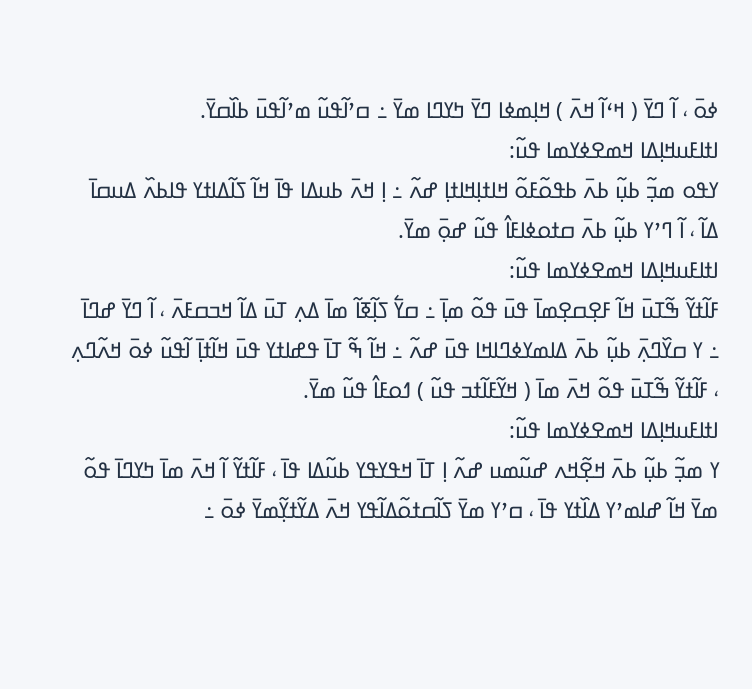ߦߋ߫ ، ߊ߬ ߣߌ߫ ( ߞߵߊ߬ ߞߍ߫ ) ߞߊ߲ߘߦߊ ߣߌ߫ ߤߌߣߊ ߘߌ߫ ߸ ߛߴߊ߬ߟߎ߬ ߘߴߊ߬ߟߎ߫ ߕߊ߰ߛߌ߫.
ߊߙߊߓߎߞߊ߲ߡߊ ߞߘߐߦߌߘߊ ߟߎ߬:
ߌߟߋ ߘߏ߲߬ ߕߎ߲߬ ߕߍ߫ ߕߟߋ߬ߓߋ߬ ߞߊߙߊ߲ߞߊߙߊ߲ ߝߍ߬ ߸ ߊ߲ ߞߍ߫ ߕߎߡߊ ߟߊ߫ ߞߊ߬ ߖߊ߬ߡߊߙߌ ߟߊߕߍ߰ ߡߎߛߊ߫ ߡߊ߬ ، ߊ߬ ߣߴߌ ߕߎ߲߬ ߕߍ߫ ߛߙߋߦߊߓߊ߮ ߟߎ߬ ߝߋ߲߫ ߘߌ߫.
ߊߙߊߓߎߞߊ߲ߡߊ ߞߘߐߦߌߘߊ ߟߎ߬:
ߓߊ߬ߙߌ߬ ߒ߬ߠߎ߫ ߞߊ߬ ߓߐ߲ߛߐ߲ߘߊ߫ ߟߎ߫ ߟߋ߬ ߘߊ߲߫ ߸ ߛߌ߱ ߖߊ߲߬ߧߊ߬ ߘߊ߫ ߡߍ߲ ߠߎ߫ ߡߊ߬ ߞߏߛߓߍ߫ ، ߊ߬ ߣߌ߫ ߝߣߊ߫ ߸ ߌ ߛߌ߰ߣߍ߲߫ ߕߎ߲߬ ߕߍ߫ ߡߊߘߌߦߣߊߞߊ ߟߎ߫ ߝߍ߬ ߸ ߞߊ߬ ߒ߬ ߠߊ߫ ߟߝߊߙߌ ߟߎ߫ ߞߊ߬ߙߊ߲߫ ߊ߬ߟߎ߬ ߦߋ߫ ߞߍ߬ߣߍ߲ ، ߓߊ߬ߙߌ߬ ߒ߬ߠߎ߫ ߟߋ߬ ߞߍ߫ ߘߊ߫ ( ߞߌ߬ߓߊ߬ߙߏ ߟߎ߬ ) ߗߋߓߊ߮ ߟߎ߬ ߘߌ߫.
ߊߙߊߓߎߞߊ߲ߡߊ ߞߘߐߦߌߘߊ ߟߎ߬:
ߌ ߘߏ߲߬ ߕߎ߲߬ ߕߍ߫ ߞߐ߲߬ߞߍ ߝߎ߬ߘߎ ߝߍ߬ ߊ߲ ߠߊ߫ ߞߟߌߟߌ ߕߎ߬ߡߊ ߟߊ߫ ، ߓߊ߬ߙߌ߬ ߊ߬ ߞߍ߫ ߘߊ߫ ߤߌߣߊ߫ ߟߋ߬ ߘߌ߫ ߞߊ߬ ߝߊߘߴߌ ߡߊ߰ߙߌ ߟߊ߫ ، ߛߴߌ ߘߌ߫ ߖߊ߬ߛߙߋ߬ߡߊ߬ߟߌ ߞߍ߫ ߡߌ߬ߙߌ߲߬ߘߌ߫ ߦߋ߫ ߸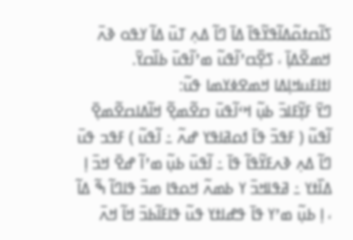ߖߊ߬ߛߙߋ߬ߡߊ߬ߟߌ߬ߟߊ߫ ߡߊ߫ ߣߊ߬ ߡߍ߲ ߠߎ߫ ߡߊ߬ ߌߟߋ ߢߍ߫ ߞߘߐ߬ߡߊ߲߫ ، ߖߐ߲߰ߛߴߊ߬ߟߎ߬ ߘߴߊ߬ߟߎ߫ ߕߊ߰ߛߌ߫.
ߊߙߊߓߎߞߊ߲ߡߊ ߞߘߐߦߌߘߊ ߟߎ߬:
ߣߌ߫ ߓߌ߲߬ߓߊߏ߫ ߕߎ߲߬ ߞߵߊ߬ߟߎ߫ ߛߐ߬ߘߐ߲߬ ߞߊ߬ߡߊߛߐ߬ߘߐ߲߫ ߊ߬ߟߎ߬ ( ߓߟߏ߫ ߟߊ߫ ߗߋߥߊߟߌ ߝߍ߬ ߸ ߊ߬ߟߎ߬ ) ߓߟߏ ߟߎ߫ ߣߊ߬ ߡߍ߲ ߢߍߓߌ߬ߟߊ߬ ߟߊ߫ ߸ ߊ߬ߟߎ߫ ߕߎ߲߬ ߘߴߊ߬ ߝߐ߫ ߞߏ߫ ߊ߲ ߡߊ߰ߙߌ ߸ ߥߟߊߞߏ߫ ߌ ߕߘߍ߬ ߞߋߟߊ ߘߏ߫ ߟߊߣߊ߬ ߒ߬ ߡߊ߬ ، ߊ߲ ߕߎ߲߬ ߘߴߌ ߟߊ߫ ߟߝߊߙߌ ߟߎ߬ ߟߊߓߊ߬ߕߏ߫ ߞߊ߬ ߞߍ߫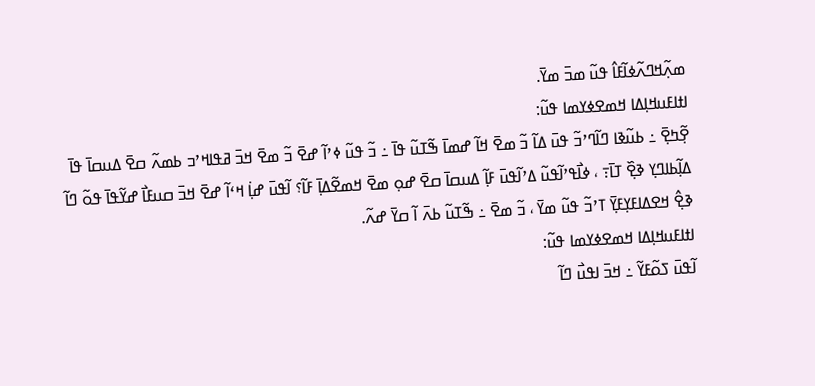ߘߍ߲߬ߞߣߍ߬ߦߊ߬ߓߊ߮ ߟߎ߬ ߘߏ߫ ߘߌ߫.
ߊߙߊߓߎߞߊ߲ߡߊ ߞߘߐߦߌߘߊ ߟߎ߬:
ߐ߲߬ߤߐ߲߫ ߸ ߕߎ߬ߢߊ ߣߊ߬ߣߴߏ߬ ߟߎ߫ ߡߊ߬ ߏ߬ ߘߐ߫ ߞߊ߬ ߝߘߊ߫ ߒ߬ߠߎ߬ ߟߊ߫ ߸ ߏ߬ ߟߎ߬ ߦߴߊ߬ ߝߐ߫ ߏ߬ ߘߐ߫ ߞߏ߫ ߥߟߊߞߴߏ ߕߘߍ߬ ߛߐ߫ ߡߎߛߊ߫ ߟߊ߫ ߡߊ߲߬ߕߊߣߌ߲ ߢߐ߲߰ ߠߊ߫߹ ، ߦߊ߯ߟߴߊ߬ߟߎ߬ ߡߴߊ߬ߟߎ߫ ߓߊ߲߬ ߡߎߛߊ߫ ߛߐ߫ ߝߋ߲ ߘߐ߫ ߞߘߐ߬ߡߊ߲߫ ߓߊ߬؟ ߊ߬ߟߎ߫ ߝߊ߲߭ ߞߵߊ߬ ߝߐ߫ ߞߏ߫ ߛߎߓߊ߯ ߝߌ߬ߟߊ߫ ߟߋ߬ ߣߊ߬ ߢߐ߲߮ ߞߐߡߊߓߌ߲ߓߌ߲߫ ߠߴߏ߬ ߟߎ߬ ߘߌ߫ ، ߏ߬ ߘߐ߫ ߸ ߒ߬ߠߎ߬ ߕߍ߫ ߊ߬ ߛߌ߫ ߝߍ߬.
ߊߙߊߓߎߞߊ߲ߡߊ ߞߘߐߦߌߘߊ ߟߎ߬:
ߊ߬ߟߎ߫ ߖߋ߬ߓߌ߬ ߸ ߞߏ߫ ߊߟߎ߯ ߣߊ߬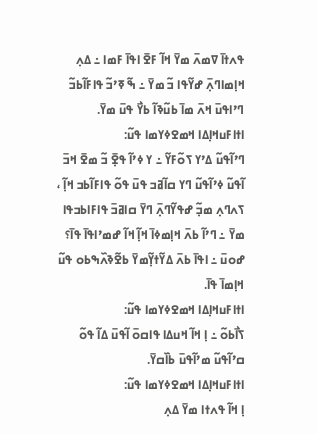ߟߍߙߊ߫ ߜߘߍ߫ ߘߌ߫ ߞߊ߬ ߓߐ߫ ߊߟߊ߫ ߓߘߊ ߸ ߡߍ߲ ߞߊ߲ߘߊߣߍ߲߫ ߝߌ߬ߟߊ ߏ߬ ߘߌ߫ ߸ ߒ߬ ߧߴߏ߬ ߟߊߓߊ߬ߕߏ߬ ߣߴߊߟߎ߫ ߞߍ߫ ߘߊ߫ ߕߎ߬ߢߊ߬ ߕߌ߯ ߟߎ߫ ߘߌ߫.
ߊߙߊߓߎߞߊ߲ߡߊ ߞߘߐߦߌߘߊ ߟߎ߬:
ߣߴߊ߬ߟߎ߬ ߡߴߌ ߖߋ߬ߓߌ߬ ߸ ߌ ߦߴߊ߬ ߟߐ߲߫ ߏ߬ ߘߐ߫ ߞߏ߫ ߊ߬ߟߎ߬ ߦߴߊ߬ߟߎ߬ ߣߌ ߛߊ߬ߥߏ ߟߎ߫ ߟߋ߬ ߟߊߓߊ߬ߕߏ ߞߊ߲߬ ، ߖߍߣߍ߲ ߘߏ߲߬ ߝߟߌ߬ߣߍ߲߫ ߣߌ߫ ߛߊߥߏ߫ ߟߊߓߊߕߏߟߊ ߘߌ߫ ߸ ߣߴߊ߬ ߕߍ߫ ߞߊ߲ߘߦߊ߫ ߞߊ߲߬ ߞߊ߬ ߝߘߴߊߟߊ߫ ߟߊ߫؟ ߝߋߎ߫ ߸ ߊߟߊ߫ ߕߍ߫ ߡߌ߬ߙߌ߲߬ߘߌ߫ ߕߐ߬ߢߍ߰ߒߕߋ ߟߎ߬ ߞߊ߲ߘߊ߫ ߟߊ߫.
ߊߙߊߓߎߞߊ߲ߡߊ ߞߘߐߦߌߘߊ ߟߎ߬:
ߖߊ߯ߕߋ߬ ߸ ߊ߲ ߞߊ߬ ߞߎߡߊ ߟߊߛߋ߫ ߊ߬ߟߎ߫ ߡߊ߬ ߟߋ߬ ߛߴߊ߬ߟߎ߬ ߘߴߊ߬ߟߎ߫ ߕߊ߰ߛߌ߫.
ߊߙߊߓߎߞߊ߲ߡߊ ߞߘߐߦߌߘߊ ߟߎ߬:
ߊ߲ ߞߊ߬ ߟߍߙߊ ߘߌ߫ ߡߍ߲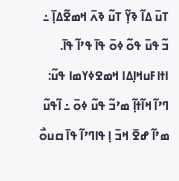ߠߎ߫ ߡߊ߬ ߢߌ߲߬ ߠߎ߬ ߢߍ߫ ߞߘߐ߬ߡߊ߲߫ ߸ ߏ߬ ߟߎ߫ ߟߋ߬ ߦߋ߫ ߟߊ߫ ߟߴߊ߬ ߟߊ߫.
ߊߙߊߓߎߞߊ߲ߡߊ ߞߘߐߦߌߘߊ ߟߎ߬:
ߣߴߊ߬ ߞߊ߬ߙߊ߲߬ ߘߴߏ߬ ߟߎ߬ ߦߋ߫ ߸ ߊ߬ߟߎ߬ ߘߴߊ߬ ߝߐ߫ ߞߏ߫ ߊ߲ ߟߊߣߴߊ߬ ߟߊ߫ ߛߎߋ߯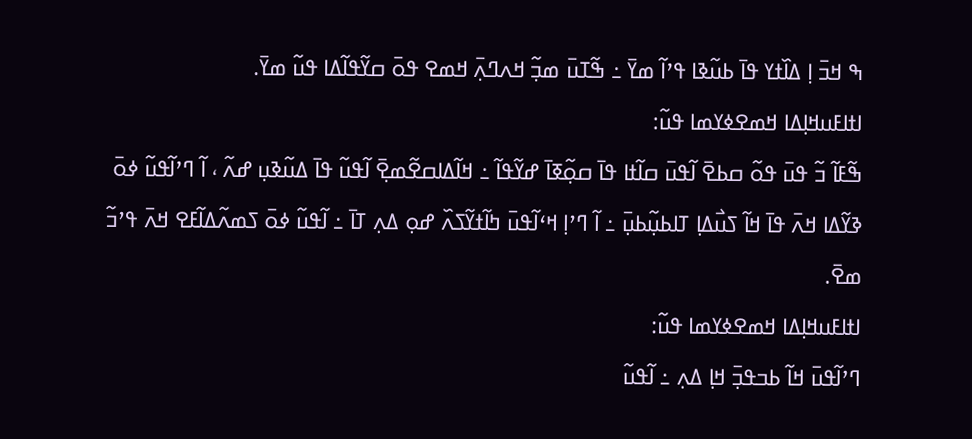ߒ ߞߏ߫ ߊ߲ ߡߊ߰ߙߌ ߟߊ߫ ߕߎ߬ߢߊ ߟߴߊ߬ ߘߌ߫ ߸ ߒ߬ߠߎ߫ ߘߏ߲߬ ߞߍߣߍ߲߫ ߞߘߐ ߟߋ߫ ߛߌ߬ߟߊ߬ߡߊ ߟߎ߬ ߘߌ߫.
ߊߙߊߓߎߞߊ߲ߡߊ ߞߘߐߦߌߘߊ ߟߎ߬:
ߒ߬ߓߊ߬ ߏ߬ ߟߎ߫ ߟߋ߬ ߛߕߐ߫ ߊ߬ߟߎ߫ ߛߊ߬ߙߊ ߟߊ߫ ߛߋ߲߬ߧߊ߫ ߝߌ߬ߟߊ߬ ߸ ߞߊ߬ߡߊߛߐ߬ߘߐ߲߫ ߊ߬ߟߎ߬ ߟߊ߫ ߡߎ߬ߢߎ߲ ߝߍ߬ ، ߊ߬ ߣߴߊ߬ߟߎ߬ ߦߋ߫ ߢߌ߬ߡߊ ߞߍ߫ ߟߊ߫ ߞߊ߬ ߖߎ߯ߡߊ߲ ߠߊߕߎ߲߬ߕߎ߲߫ ߸ ߊ߬ ߣߴߊ߲ ߞߵߊ߬ߟߎ߫ ߤߊ߬ߙߌ߬ߖߍ߰ ߝߋ߲ ߡߍ߲ ߠߊ߫ ߸ ߊ߬ߟߎ߬ ߦߋ߫ ߖߘߍ߬ߡߊ߬ߓߐ ߞߍ߫ ߟߴߏ߬ ߘߐ߫.
ߊߙߊߓߎߞߊ߲ߡߊ ߞߘߐߦߌߘߊ ߟߎ߬:
ߣߴߊ߬ߟߎ߫ ߞߊ߬ ߕߏߟߏ߲߫ ߞߊ߲ ߡߍ߲ ߸ ߊ߬ߟߎ߬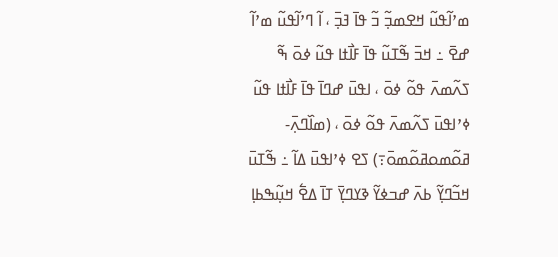ߘߴߊ߬ߟߎ߬ ߞߐߘߏ߲߬ ߏ߬ ߟߊ߫ ߔߏ߲߫ ، ߊ߬ ߣߴߊ߬ߟߎ߬ ߘߴߊ߬ ߝߐ߫ ߸ ߞߏ߫ ߒ߬ߠߎ߬ ߟߊ߫ ߓߊ߯ߙߊ ߟߎ߬ ߦߋ߫ ߒ߬ ߖߍ߬ߘߍ߫ ߟߋ߬ ߦߋ߫ ، ߊߟߎ߫ ߝߣߊ߫ ߟߊ߫ ߓߊ߯ߙߊ ߟߎ߬ ߦߴߊߟߎ߫ ߖߍ߬ߘߍ߫ ߟߋ߬ ߦߋ߫ ، (ߘߊ߰ߣߍ߲߫-ߥߋ߬ߘߋߥߋ߬ߘߋ߫߹) ߖߐ ߦߴߊߟߎ߫ ߡߊ߬ ߸ ߒ߬ߠߎ߫ ߞߏ߬ߣߌ߲߬ ߕߍ߫ ߝߏߦߌ߬ ߢߌߣߌ߲߫ ߠߊ߫ ߡߐ߱ ߞߎ߲߬ߒߕߊ߲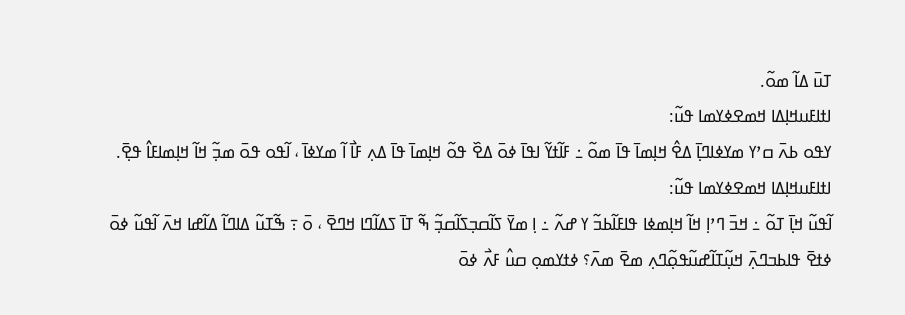ߠߎ߫ ߡߊ߬ ߘߋ߬.
ߊߙߊߓߎߞߊ߲ߡߊ ߞߘߐߦߌߘߊ ߟߎ߬:
ߌߟߋ ߕߍ߫ ߛߴߌ ߘߌߦߊߣߊ߲߫ ߡߐ߮ ߞߊ߲ߘߊ߫ ߟߊ߫ ߘߋ߬ ߸ ߓߊ߬ߙߌ߬ ߊߟߊ߫ ߦߋ߫ ߡߐ߰ ߟߋ߬ ߞߊ߲ߘߊ߫ ߟߊ߫ ߡߍ߲ ߓߊ߯ ߊ߬ ߘߌߦߊ߫ ، ߊ߬ߟߋ ߟߋ߫ ߘߏ߲߬ ߞߊ߬ ߞߊ߲ߘߊߓߊ߮ ߟߐ߲߫.
ߊߙߊߓߎߞߊ߲ߡߊ ߞߘߐߦߌߘߊ ߟߎ߬:
ߊ߬ߟߎ߬ ߞߊ߲߫ ߠߋ߬ ߸ ߞߏ߫ ߣߴߊ߲ ߞߊ߬ ߞߊ߲ߘߦߊ ߟߊߓߊ߬ߕߏ߬ ߌ ߝߍ߬ ߸ ߊ߲ ߘߌ߫ ߖߊ߬ߛߏ߲ߖߊ߬ߛߏ߲߬ ߒ߬ ߠߊ߫ ߖߡߊ߬ߣߊ ߞߣߐ߫ ، ߋ߫ ߹ ߒ߬ߠߎ߬ ߡߊߣߊ߬ ߡߊ߬ߝߊ ߞߍ߫ ߊ߬ߟߎ߬ ߦߋ߫ ߦߙߐ߫ ߟߊߕߏߣߍ߲߫ ߞߎ߲߬ߠߊ߬ߝߎ߬ߟߋ߲߬ߣߍ߲ ߘߐ߫ ߘߍ߫؟ ߦߙߌߘߋ߲ ߛߎ߮ ߓߍ߯ ߦߋ߫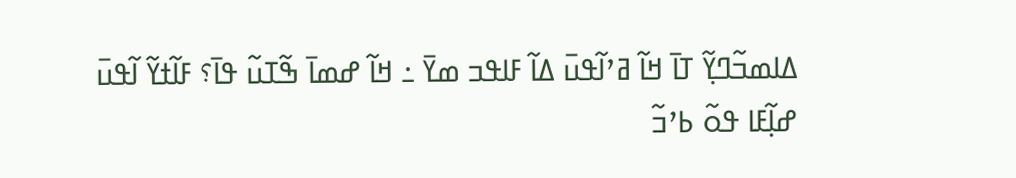ߡߊߘߏ߬ߣߌ߲߬ ߠߊ߫ ߞߊ߬ ߥߴߊ߬ߟߎ߫ ߡߊ߬ ߓߊߟߏ ߘߌ߫ ߸ ߞߊ߬ ߝߘߊ߫ ߒ߬ߠߎ߬ ߟߊ߫؟ ߓߊ߬ߙߌ߬ ߊ߬ߟߎ߫ ߝߊ߲߬ߓߊ ߟߋ߬ ߕߴߏ߬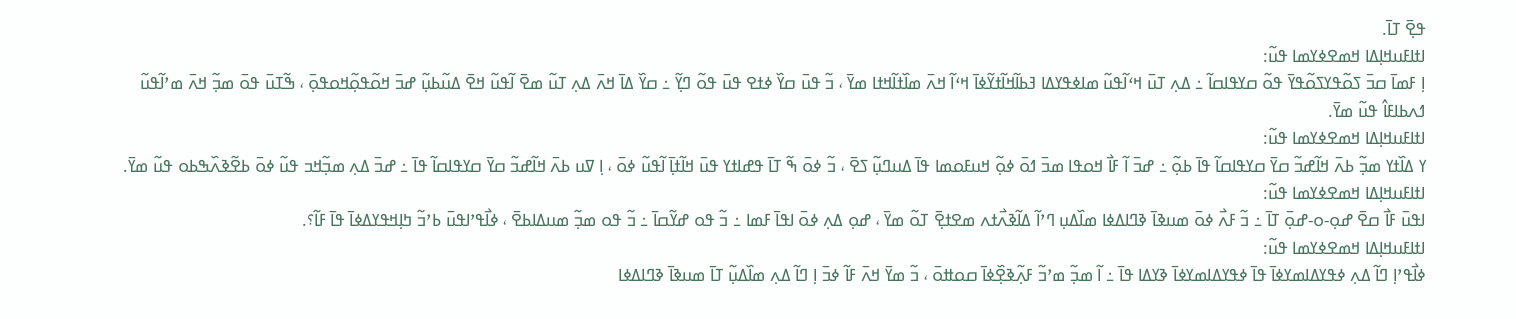ߟߐ߲߫ ߠߊ߫.
ߊߙߊߓߎߞߊ߲ߡߊ ߞߘߐߦߌߘߊ ߟߎ߬:
ߊ߲ ߓߘߊ߫ ߛߏ߫ ߖߋ߬ߟߌߖߋ߬ߟߌ߫ ߟߋ߬ ߛߌߟߊߛߊ߬ ߸ ߡߍ߲ ߠߎ߫ ߞߵߊ߬ߟߎ߬ ߘߊߦߟߌߡߊ ߔߕߊ߬ߞߊ߬ߙߌ߬ߦߊ߫ ߞߵߊ߬ ߞߍ߫ ߘߊ߰ߙߊ߬ߞߙߊ ߘߌ߫ ، ߏ߬ ߟߎ߫ ߛߌ߰ ߦߙߐ ߟߎ߫ ߟߋ߬ ߣߌ߲߬ ߸ ߛߌ߰ ߡߊ߫ ߞߍ߫ ߡߍ߲ ߠߎ߬ ߘߐ߫ ߊ߬ߟߎ߬ ߞߐ߫ ߡߎ߬ߕߎ߲߬ ߝߏ߫ ߞߋ߬ߟߋ߲߬ߞߋߟߋ߲߫ ، ߒ߬ߠߎ߫ ߟߋ߫ ߘߏ߲߬ ߞߍ߫ ߘߴߊ߬ߟߎ߬ ߗߍߕߊߓߊ߮ ߟߎ߬ ߘߌ߫.
ߊߙߊߓߎߞߊ߲ߡߊ ߞߘߐߦߌߘߊ ߟߎ߬:
ߌ ߡߊ߰ߙߌ ߘߏ߲߬ ߕߍ߫ ߞߊ߬ߝߏ߬ ߛߌ߫ ߛߌߟߊߛߊ߬ ߟߊ߫ ߕߋ߲߬ ߸ ߝߏ߫ ߊ߬ ߓߊ߯ ߞߋߟߊ ߘߏ߫ ߗߋ߫ ߦߋ߲߬ ߞߎߓߋߘߊ ߟߊ߫ ߡߎߣߎ߲߬ ߖߐ߫ ، ߏ߬ ߦߋ߫ ߒ߬ ߠߊ߫ ߟߝߊߙߌ ߟߎ߫ ߞߊ߬ߙߊ߲߫ ߊ߬ߟߎ߬ ߦߋ߫ ، ߊ߲ ߜߎ ߕߍ߫ ߞߊ߬ߝߏ߬ ߛߌ߫ ߛߌߟߊߛߊ߬ ߟߊ߫ ߸ ߝߏ߫ ߡߍ߲ ߘߏ߲߬ߞߏ ߟߎ߬ ߦߋ߫ ߕߐ߬ߢߍ߰ߒߕߋ ߟߎ߬ ߘߌ߫.
ߊߙߊߓߎߞߊ߲ߡߊ ߞߘߐߦߌߘߊ ߟߎ߬:
ߊߟߎ߫ ߓߊ߯ ߛߐ߫ ߝߋ߲-ߋ-ߝߋ߲߫ ߠߊ߫ ߸ ߏ߬ ߓߍ߯ ߦߋ߫ ߘߎߢߊ߫ ߢߣߊߡߦߊ ߘߊ߰ߡߎ߲ ߣߴߊ߬ ߡߊ߬ߢߍ߯ߙߍ ߘߐߙߐ߲߫ ߠߋ߬ ߘߌ߫ ، ߝߋ߲ ߡߍ߲ ߦߋ߫ ߊߟߊ߫ ߓߘߊ ߸ ߏ߬ ߟߋ ߝߌ߬ߛߊ߫ ߸ ߏ߬ ߟߋ ߘߏ߲߬ ߘߎߡߊߕߐ߫ ، ߦߊ߯ߟߴߊߟߎ߫ ߕߴߏ߬ ߤߊ߲ߞߟߌߡߦߊ߫ ߟߊ߫ ߓߊ߬؟.
ߊߙߊߓߎߞߊ߲ߡߊ ߞߘߐߦߌߘߊ ߟߎ߬:
ߦߊ߯ߟߴߊ߲ ߣߊ߬ ߡߍ߲ ߦߟߌߡߊߘߌߦߊ߫ ߟߊ߫ ߦߟߌߡߊߘߌߦߊ߫ ߢߌߡߊ ߟߊ߫ ߸ ߊ߬ ߘߏ߲߬ ߘߴߏ߬ ߓߍ߲߬ߢߐ߲߰ߦߊ߫ ߛߋߚߋ߫ ، ߏ߬ ߘߌ߫ ߞߍ߫ ߓߊ߬ ߦߏ߫ ߊ߲ ߣߊ߬ ߡߍ߲ ߘߊ߰ߡߎ߲߬ ߠߊ߫ ߘߎߢߊ߫ ߢߣߊߡߦߊ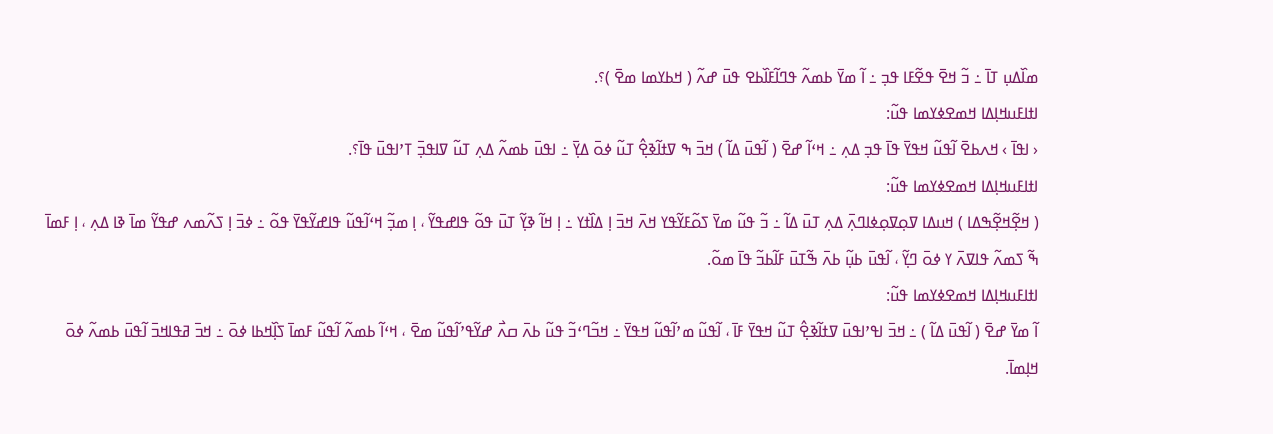ߘߊ߰ߡߎ߲ ߠߊ߫ ߸ ߏ߬ ߞߐ߫ ߟߐ߬ߓߊ ߟߏ߲ ߸ ߊ߬ ߘߌ߫ ߕߘߍ߬ ߟߣߊ߬ߓߊ߰ߕߐ ߟߎ߫ ߝߍ߬ ( ߞߕߌߘߊ ߘߐ߫ )؟.
ߊߙߊߓߎߞߊ߲ߡߊ ߞߘߐߦߌߘߊ ߟߎ߬:
‹ ߊߟߊ߫ › ߞߍߕߐ߫ ߊ߬ߟߎ߬ ߞߟߌ߫ ߟߊ߫ ߟߏ߲ ߡߍ߲ ߸ ߞߵߊ߬ ߝߐ߫ ( ߊ߬ߟߎ߫ ߡߊ߬ ) ߞߏ߫ ߒ ߜߙߊ߬ߢߐ߲߮ ߠߎ߬ ߦߋ߫ ߡߌ߲߫ ߸ ߊߟߎ߫ ߕߘߍ߬ ߡߍ߲ ߠߎ߬ ߜߊߟߏ߲߫ ߠߴߊߟߎ߫ ߟߊ߫؟.
ߊߙߊߓߎߞߊ߲ߡߊ ߞߘߐߦߌߘߊ ߟߎ߬:
( ߞߐ߲߬ߞߐ߲߬ߒߡߊ ) ߞߎߡߊ ߜߋ߲ߜߋ߲ߦߊߣߍ߲߫ ߡߍ߲ ߠߎ߫ ߡߊ߬ ߸ ߏ߬ ߟߎ߬ ߘߌ߫ ߖߋ߬ߓߌ߬ߟߌ ߞߍ߫ ߞߏ߫ ߊ߲ ߡߊ߰ߙߌ ߸ ߊ߲ ߞߊ߬ ߢߌ߲߬ ߠߎ߫ ߟߋ߬ ߟߊߝߟߌ߬ ، ߊ߲ ߘߏ߲߬ ߞߵߊ߬ߟߎ߬ ߟߊߝߌ߬ߟߌ߫ ߟߋ߬ ߸ ߦߏ߫ ߊ߲ ߖߍ߬ߘߍ ߝߟߌ߬ ߘߊ߫ ߢߊ ߡߍ߲ ، ߊ߲ ߓߘߊ߫ ߒ߬ ߖߘߍ߬ ߟߊߜߍ߫ ߌ ߦߋ߫ ߣߌ߲߬ ، ߊ߬ߟߎ߫ ߕߎ߲߬ ߕߍ߫ ߒ߬ߠߎ߫ ߓߊ߬ߕߏ߬ ߟߊ߫ ߘߋ߬.
ߊߙߊߓߎߞߊ߲ߡߊ ߞߘߐߦߌߘߊ ߟߎ߬:
ߊ߬ ߘߌ߫ ߝߐ߫ ( ߊ߬ߟߎ߫ ߡߊ߬ ) ߸ ߞߏ߫ ߊߟߴߊߟߎ߫ ߜߙߊ߬ߢߐ߲߮ ߠߎ߬ ߞߟߌ߫ ߓߊ߫ ، ߊ߬ߟߎ߬ ߘߴߊ߬ߟߎ߬ ߞߟߌ߫ ߸ ߞߏ߬ߣߵߏ߬ ߟߎ߬ ߕߍ߫ ߛߍ߯ ߝߌ߬ߟߴߊ߬ߟߎ߬ ߘߐ߫ ، ߞߵߊ߬ ߕߘߍ߬ ߊ߬ߟߎ߬ ߓߘߊ߫ ߖߊ߲߰ߞߕߊ ߦߋ߫ ߸ ߞߏ߫ ߥߟߊߞߏ߫ ߊ߬ߟߎ߫ ߕߘߍ߬ ߦߋ߫ ߞߊ߲ߘߊ߫.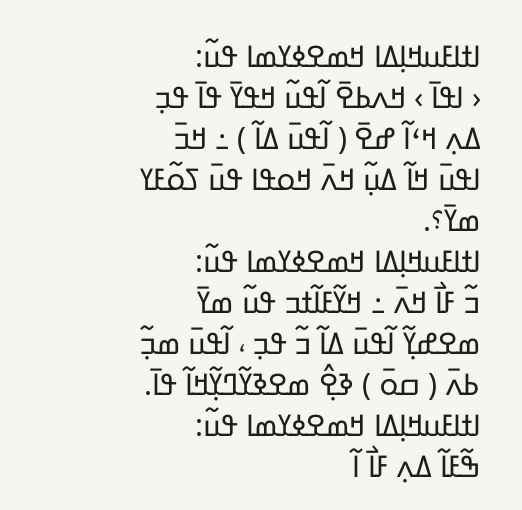ߊߙߊߓߎߞߊ߲ߡߊ ߞߘߐߦߌߘߊ ߟߎ߬:
‹ ߊߟߊ߫ › ߞߍߕߐ߫ ߊ߬ߟߎ߬ ߞߟߌ߫ ߟߊ߫ ߟߏ߲ ߡߍ߲ ߞߵߊ߬ ߝߐ߫ ( ߊ߬ߟߎ߫ ߡߊ߬ ) ߸ ߞߏ߫ ߊߟߎ߫ ߞߊ߬ ߡߎ߲߬ ߞߍ߫ ߞߋߟߊ ߟߎ߫ ߖߋ߬ߓߌ ߘߌ߫؟.
ߊߙߊߓߎߞߊ߲ߡߊ ߞߘߐߦߌߘߊ ߟߎ߬:
ߏ߬ ߓߊ߯ ߞߍ߫ ߸ ߞߌ߬ߓߊ߬ߙߏ ߟߎ߬ ߘߌ߫ ߘߐߝߌ߲߬ ߊ߬ߟߎ߫ ߡߊ߬ ߏ߬ ߟߏ߲ ، ߊ߬ߟߎ߫ ߘߏ߲߬ ߕߍ߫ ( ߛߋ߫ ) ߢߐ߲߮ ߘߐߢߌ߬ߣߌ߲߬ߞߊ߬ ߟߊ߫.
ߊߙߊߓߎߞߊ߲ߡߊ ߞߘߐߦߌߘߊ ߟߎ߬:
ߒ߬ߓߊ߬ ߡߍ߲ ߓߊ߯ ߊ߬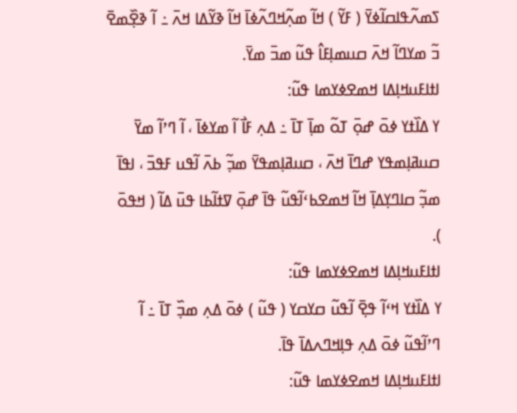ߖߘߍ߬ߟߊߛߊ߬ߦߌ߫ ( ߓߌ߬ ) ߞߊ߬ ߘߍ߲߬ߞߣߍ߬ߦߊ߫ ߞߊ߬ ߢߌ߬ߡߊ ߞߍ߫ ߸ ߊ߬ ߢߐ߲߰ߘߐ߫ ߏ߬ ߘߌߣߊ߬ ߞߍ߫ ߛߎߘߊ߲ߓߊ߮ ߟߎ߬ ߘߏ߫ ߘߌ߫.
ߊߙߊߓߎߞߊ߲ߡߊ ߞߘߐߦߌߘߊ ߟߎ߬:
ߌ ߡߊ߰ߙߌ ߦߋ߫ ߝߋ߲߫ ߠߋ߬ ߘߊ߲߫ ߠߊ߫ ߸ ߡߍ߲ ߓߊ߯ ߊ߬ ߘߌߦߊ߫ ، ߊ߬ ߣߴߊ߬ ߘߌ߫ ߛߎߥߊ߲ߘߟߌ ߝߣߊ߫ ߞߍ߫ ، ߛߎߥߊ߲ߘߟߌ߫ ߘߏ߲߬ ߕߍ߫ ߊ߬ߟߎ ߓߟߏ߫ ، ߊߟߊ߫ ߘߏ߲߬ ߛߊߣߌ߲ߡߊ߲߫ ߞߊ߬ ߞߘߐߕߵߊ߬ߟߎ߬ ߟߊ߫ ߝߋ߲߫ ߜߙߊ߬ߕߊ ߟߎ߫ ߡߊ߬ ( ߞߟߋ߫ ).
ߊߙߊߓߎߞߊ߲ߡߊ ߞߘߐߦߌߘߊ ߟߎ߬:
ߌ ߡߊ߰ߙߌ ߞߵߊ߬ ߟߐ߲߫ ߊ߬ߟߎ߬ ߛߌߛߌ ( ߟߎ߬ ) ߦߋ߫ ߡߍ߲ ߘߏ߲߰ ߠߊ߫ ߸ ߊ߬ ߣߴߊ߬ߟߎ߬ ߦߋ߫ ߡߍ߲ ߟߊ߲ߞߣߍߡߊ߫ ߟߊ߫.
ߊߙߊߓߎߞߊ߲ߡߊ ߞߘߐߦߌߘߊ ߟߎ߬: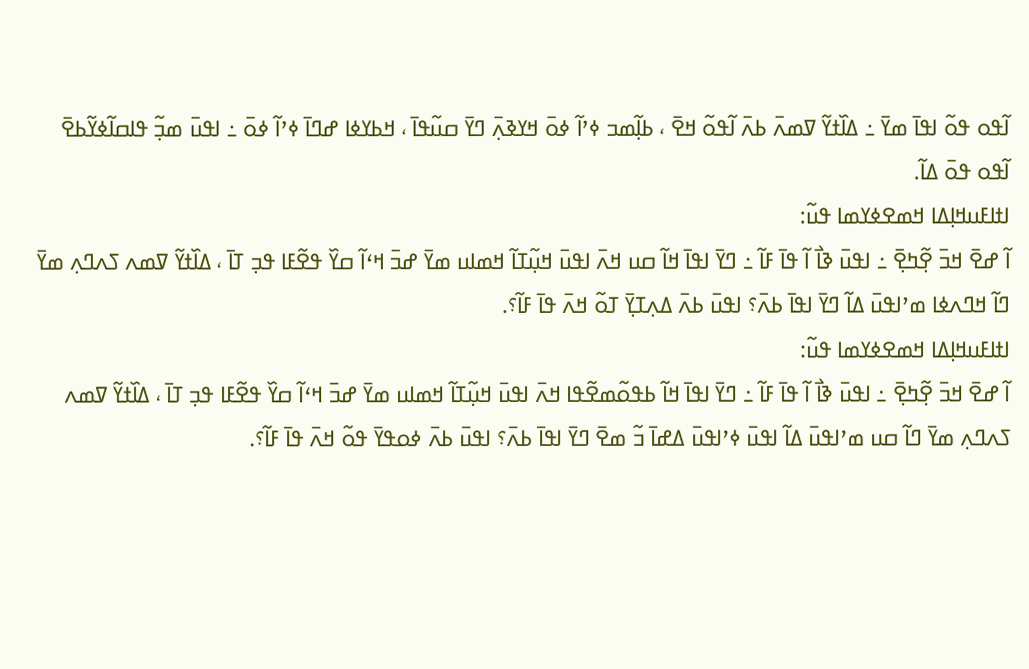ߊ߬ߟߋ ߟߋ߬ ߊߟߊ߫ ߘߌ߫ ߸ ߡߊ߰ߙߌ߬ ߜߘߍ߫ ߕߍ߫ ߊ߬ߟߋ߬ ߞߐ߫ ، ߕߊ߲߬ߘߏ ߦߴߊ߬ ߦߋ߫ ߞߌߢߍ߲߫ ߣߌ߫ ߛߎ߬ߟߊ߫ ، ߞߕߌߦߊ ߝߣߊ߫ ߦߴߊ߬ ߦߋ߫ ߸ ߊߟߎ߫ ߘߏ߲߬ ߟߊߛߊ߬ߦߌ߬ߕߐ߫ ߊ߬ߟߋ ߟߋ߫ ߡߊ߬.
ߊߙߊߓߎߞߊ߲ߡߊ ߞߘߐߦߌߘߊ ߟߎ߬:
ߊ߬ ߝߐ߫ ߞߏ߫ ߐ߲߬ߤߐ߲߫ ߸ ߊߟߎ߫ ߢߊ߯ ߊ߬ ߟߊ߫ ߓߊ߬ ߸ ߣߌ߫ ߊߟߊ߫ ߞߊ߬ ߛߎ ߞߍ߫ ߊߟߎ߫ ߞߎ߲߬ߠߊ߬ ߞߘߊߎ ߘߌ߫ ߝߏ߫ ߞߵߊ߬ ߛߌ߰ ߟߐ߬ߓߊ ߟߏ߲ ߠߊ߫ ، ߡߊ߰ߙߌ߬ ߜߘߍ ߖߍߣߍ߲ ߘߌ߫ ߣߊ߬ ߞߣߍߦߊ ߘߴߊߟߎ߫ ߡߊ߬ ߣߌ߫ ߊߟߊ߫ ߕߍ߫؟ ߊߟߎ߫ ߕߍ߫ ߡߍ߲ߠߌ߲߫ ߠߋ߬ ߞߍ߫ ߟߊ߫ ߓߊ߬؟.
ߊߙߊߓߎߞߊ߲ߡߊ ߞߘߐߦߌߘߊ ߟߎ߬:
ߊ߬ ߝߐ߫ ߞߏ߫ ߐ߲߬ߤߐ߲߫ ߸ ߊߟߎ߫ ߢߊ߯ ߊ߬ ߟߊ߫ ߓߊ߬ ߸ ߣߌ߫ ߊߟߊ߫ ߞߊ߬ ߕߟߋ߬ߘߐ߬ߟߊ ߞߍ߫ ߊߟߎ߫ ߞߎ߲߬ߠߊ߬ ߞߘߊߎ ߘߌ߫ ߝߏ߫ ߞߵߊ߬ ߛߌ߰ ߟߐ߬ߓߊ ߟߏ߲ ߠߊ߫ ، ߡߊ߰ߙߌ߬ ߜߘߍ ߖߍߣߍ߲ ߘߌ߫ ߣߊ߬ ߛߎ ߘߴߊߟߎ߫ ߡߊ߬ ߊߟߎ߫ ߦߴߊߟߎ߫ ߡߝߊ߫ ߏ߬ ߘߐ߫ ߣߌ߫ ߊߟߊ߫ ߕߍ߫؟ ߊߟߎ߫ ߕߍ߫ ߦߋߟߌ߫ ߟߋ߬ ߞߍ߫ ߟߊ߫ ߓߊ߬؟.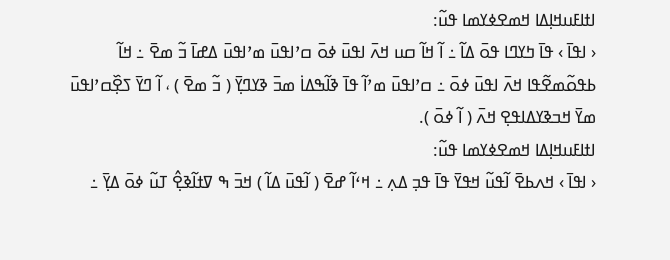ߊߙߊߓߎߞߊ߲ߡߊ ߞߘߐߦߌߘߊ ߟߎ߬:
‹ ߊߟߊ߫ › ߟߊ߫ ߤߌߣߊ ߟߋ߫ ߡߊ߬ ߸ ߊ߬ ߞߊ߬ ߛߎ ߞߍ߫ ߊߟߎ߫ ߦߋ߫ ߛߴߊߟߎ߫ ߘߴߊߟߎ߫ ߡߝߊ߫ ߏ߬ ߘߐ߫ ߸ ߞߊ߬ ߕߟߋ߬ߘߐ߬ߟߊ ߞߍ߫ ߊߟߎ߫ ߦߋ߫ ߸ ߛߴߊߟߎ߫ ߘߴߊ߬ ߟߊ߫ ߢߊ߬ߒߡߊ߭ ߘߏ߫ ߢߌߣߌ߲߫ ( ߏ߬ ߘߐ߫ ) ، ߊ߬ ߣߌ߫ ߖߐ߲߰ߛߴߊߟߎ߫ ߘߌ߫ ߞߏߢߌߡߊߟߐ߲ ߞߍ߫ ( ߊ߬ ߦߋ߫ ).
ߊߙߊߓߎߞߊ߲ߡߊ ߞߘߐߦߌߘߊ ߟߎ߬:
‹ ߊߟߊ߫ › ߞߍߕߐ߫ ߊ߬ߟߎ߬ ߞߟߌ߫ ߟߊ߫ ߟߏ߲ ߡߍ߲ ߸ ߞߵߊ߬ ߝߐ߫ ( ߊ߬ߟߎ߫ ߡߊ߬ ) ߞߏ߫ ߒ ߜߙߊ߬ߢߐ߲߮ ߠߎ߬ ߦߋ߫ ߡߌ߲߫ ߸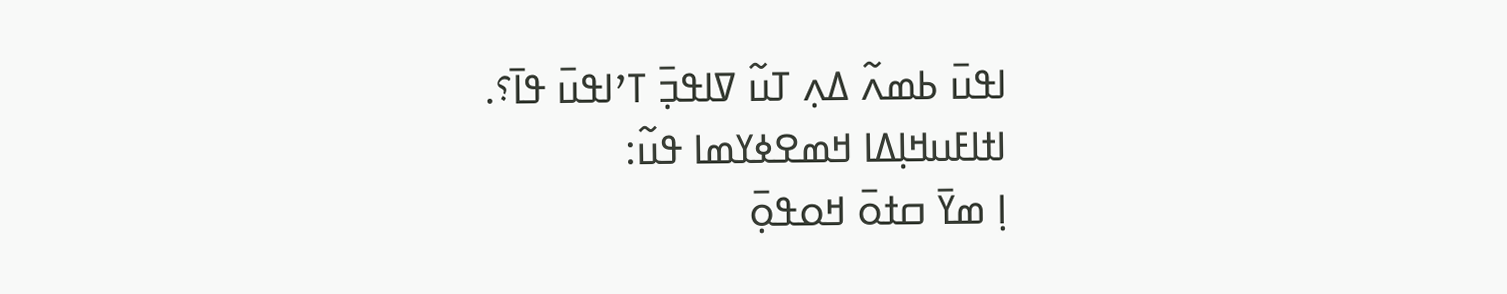ߊߟߎ߫ ߕߘߍ߬ ߡߍ߲ ߠߎ߬ ߜߊߟߏ߲߫ ߠߴߊߟߎ߫ ߟߊ߫؟.
ߊߙߊߓߎߞߊ߲ߡߊ ߞߘߐߦߌߘߊ ߟߎ߬:
ߊ߲ ߘߌ߫ ߛߙߋ߫ ߞߋߟߋ߲߫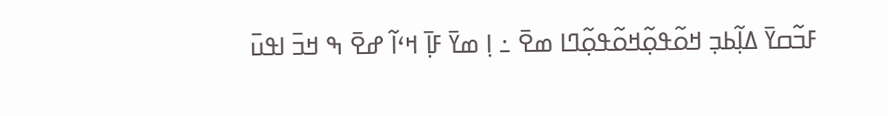ߓߏ߬ߛߌ߫ ߡߊ߲߬ߕߏ߲ ߞߋ߬ߟߋ߲߬ߞߋ߬ߟߋ߲߬ߣߊ ߘߐ߫ ߸ ߊ߲ ߘߌ߫ ߓߊ߲߫ ߞߵߊ߬ ߝߐ߫ ߒ ߞߏ߫ ߊߟߎ߫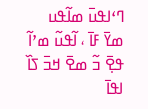ߣߵߊߟߎ߫ ߘߊ߬ߟߎ ߘߌ߫ ߓߊ߫ ، ߊ߬ߟߎ߬ ߘߴߊ߬ ߟߐ߲߫ ߏ߬ ߘߐ߫ ߞߏ߫ ߖߊ߰ ߊߟߊ߫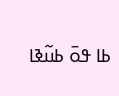ߕߊ ߟߋ߫ ߕߎ߬ߢߊ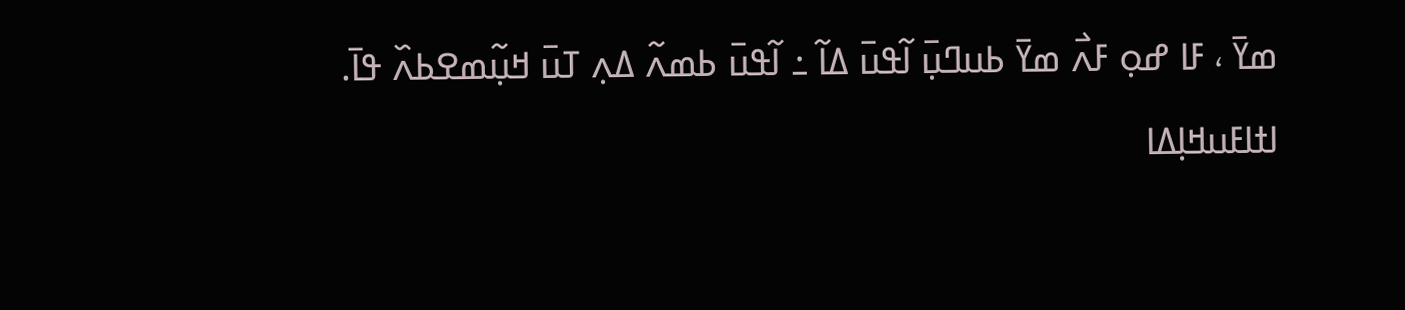ߘߌ߫ ، ߓߊ ߝߋ߲ ߓߍ߯ ߘߌ߫ ߕߎߣߎ߲߫ ߊ߬ߟߎ߫ ߡߊ߬ ߸ ߊ߬ߟߎ߫ ߕߘߍ߬ ߡߍ߲ ߠߎ߫ ߞߎ߲߬ߘߐߕߍ߰ ߟߊ߫.
ߊߙߊߓߎߞߊ߲ߡߊ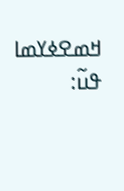ߞߘߐߦߌߘߊ ߟߎ߬: